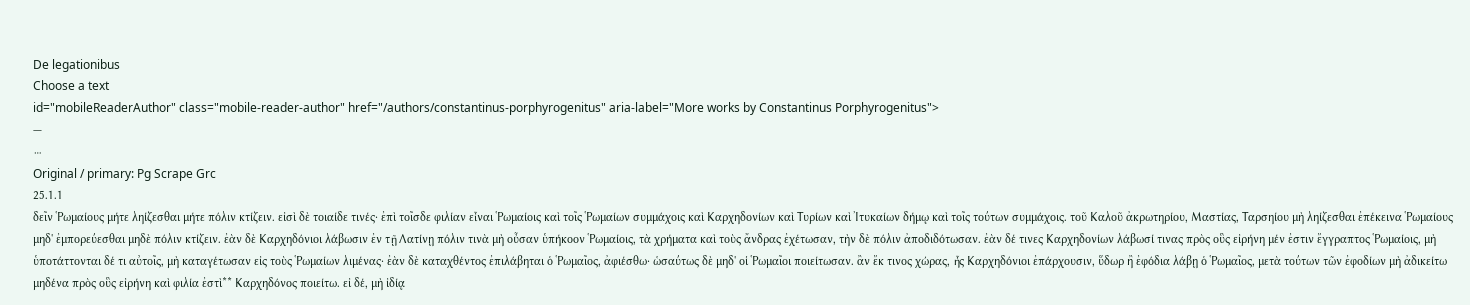De legationibus
Choose a text
id="mobileReaderAuthor" class="mobile-reader-author" href="/authors/constantinus-porphyrogenitus" aria-label="More works by Constantinus Porphyrogenitus">
—
⋯
Original / primary: Pg Scrape Grc
25.1.1
δεῖν Ῥωμαίους μήτε ληίζεσθαι μήτε πόλιν κτίζειν. εἰσὶ δὲ τοιαίδε τινές· ἐπὶ τοῖσδε φιλίαν εἶναι Ῥωμαίοις καὶ τοῖς Ῥωμαίων συμμάχοις καὶ Καρχηδονίων καὶ Τυρίων καὶ Ἰτυκαίων δήμῳ καὶ τοῖς τούτων συμμάχοις. τοῦ Καλοῦ ἀκρωτηρίου, Μαστίας, Ταρσηίου μὴ ληίζεσθαι ἐπέκεινα Ῥωμαίους μηδ' ἐμπορεύεσθαι μηδὲ πόλιν κτίζειν. ἐὰν δὲ Καρχηδόνιοι λάβωσιν ἐν τῇ Λατίνῃ πόλιν τινὰ μὴ οὖσαν ὑπήκοον Ῥωμαίοις, τὰ χρήματα καὶ τοὺς ἄνδρας ἐχέτωσαν, τὴν δὲ πόλιν ἀποδιδότωσαν. ἐὰν δέ τινες Καρχηδονίων λάβωσί τινας πρὸς οὓς εἰρήνη μέν ἐστιν ἔγγραπτος Ῥωμαίοις, μὴ ὑποτάττονται δέ τι αὐτοῖς, μὴ καταγέτωσαν εἰς τοὺς Ῥωμαίων λιμένας· ἐὰν δὲ καταχθέντος ἐπιλάβηται ὁ Ῥωμαῖος, ἀφιέσθω· ὡσαύτως δὲ μηδ' οἱ Ῥωμαῖοι ποιείτωσαν. ἂν ἔκ τινος χώρας, ἧς Καρχηδόνιοι ἐπάρχουσιν, ὕδωρ ἢ ἐφόδια λάβῃ ὁ Ῥωμαῖος, μετὰ τούτων τῶν ἐφοδίων μὴ ἀδικείτω μηδένα πρὸς οὓς εἰρήνη καὶ φιλία ἐστὶ** Καρχηδόνος ποιείτω. εἰ δέ, μὴ ἰδίᾳ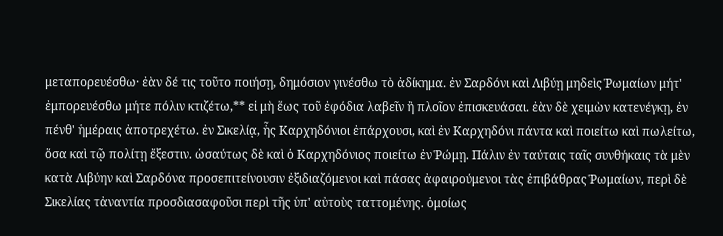μεταπορευέσθω· ἐὰν δέ τις τοῦτο ποιήσῃ, δημόσιον γινέσθω τὸ ἀδίκημα. ἐν Σαρδόνι καὶ Λιβύῃ μηδεὶς Ῥωμαίων μήτ' ἐμπορευέσθω μήτε πόλιν κτιζέτω,** εἰ μὴ ἕως τοῦ ἐφόδια λαβεῖν ἢ πλοῖον ἐπισκευάσαι. ἐὰν δὲ χειμὼν κατενέγκῃ, ἐν πένθ' ἡμέραις ἀποτρεχέτω. ἐν Σικελίᾳ, ἧς Καρχηδόνιοι ἐπάρχουσι, καὶ ἐν Καρχηδόνι πάντα καὶ ποιείτω καὶ πωλείτω, ὅσα καὶ τῷ πολίτῃ ἔξεστιν. ὡσαύτως δὲ καὶ ὁ Καρχηδόνιος ποιείτω ἐν Ῥώμῃ. Πάλιν ἐν ταύταις ταῖς συνθήκαις τὰ μὲν κατὰ Λιβύην καὶ Σαρδόνα προσεπιτείνουσιν ἐξιδιαζόμενοι καὶ πάσας ἀφαιρούμενοι τὰς ἐπιβάθρας Ῥωμαίων, περὶ δὲ Σικελίας τἀναντία προσδιασαφοῦσι περὶ τῆς ὑπ' αὐτοὺς ταττομένης. ὁμοίως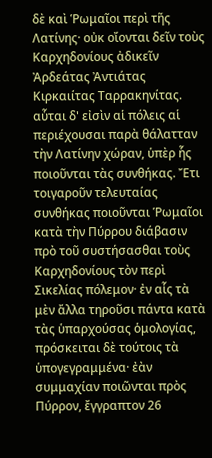δὲ καὶ Ῥωμαῖοι περὶ τῆς Λατίνης· οὐκ οἴονται δεῖν τοὺς Καρχηδονίους ἀδικεῖν Ἀρδεάτας Ἀντιάτας Κιρκαιίτας Ταρρακηνίτας. αὗται δ' εἰσὶν αἱ πόλεις αἱ περιέχουσαι παρὰ θάλατταν τὴν Λατίνην χώραν, ὑπὲρ ἧς ποιοῦνται τὰς συνθήκας. Ἔτι τοιγαροῦν τελευταίας συνθήκας ποιοῦνται Ῥωμαῖοι κατὰ τὴν Πύρρου διάβασιν πρὸ τοῦ συστήσασθαι τοὺς Καρχηδονίους τὸν περὶ Σικελίας πόλεμον· ἐν αἷς τὰ μὲν ἄλλα τηροῦσι πάντα κατὰ τὰς ὑπαρχούσας ὁμολογίας, πρόσκειται δὲ τούτοις τὰ ὑπογεγραμμένα· ἐὰν συμμαχίαν ποιῶνται πρὸς Πύρρον, ἔγγραπτον 26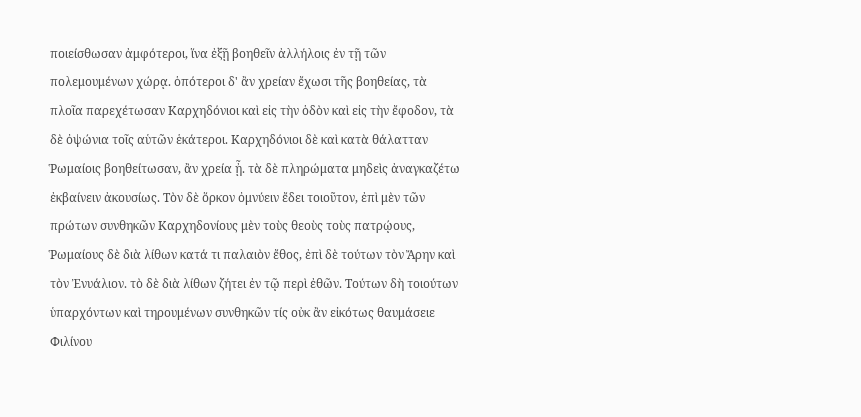ποιείσθωσαν ἀμφότεροι, ἵνα ἐξῇ βοηθεῖν ἀλλήλοις ἐν τῇ τῶν πολεμουμένων χώρᾳ. ὁπότεροι δ' ἂν χρείαν ἔχωσι τῆς βοηθείας, τὰ πλοῖα παρεχέτωσαν Καρχηδόνιοι καὶ εἰς τὴν ὁδὸν καὶ εἰς τὴν ἔφοδον, τὰ δὲ ὀψώνια τοῖς αὑτῶν ἑκάτεροι. Καρχηδόνιοι δὲ καὶ κατὰ θάλατταν Ῥωμαίοις βοηθείτωσαν, ἂν χρεία ᾖ. τὰ δὲ πληρώματα μηδεὶς ἀναγκαζέτω ἐκβαίνειν ἀκουσίως. Τὸν δὲ ὅρκον ὀμνύειν ἔδει τοιοῦτον, ἐπὶ μὲν τῶν πρώτων συνθηκῶν Καρχηδονίους μὲν τοὺς θεοὺς τοὺς πατρῴους, Ῥωμαίους δὲ διὰ λίθων κατά τι παλαιὸν ἔθος, ἐπὶ δὲ τούτων τὸν Ἄρην καὶ τὸν Ἐνυάλιον. τὸ δὲ διὰ λίθων ζήτει ἐν τῷ περὶ ἐθῶν. Τούτων δὴ τοιούτων ὑπαρχόντων καὶ τηρουμένων συνθηκῶν τίς οὐκ ἂν εἰκότως θαυμάσειε Φιλίνου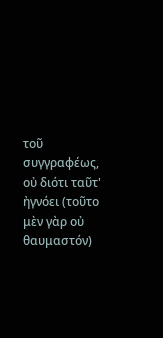τοῦ συγγραφέως, οὐ διότι ταῦτ' ἠγνόει (τοῦτο μὲν γὰρ οὐ θαυμαστόν)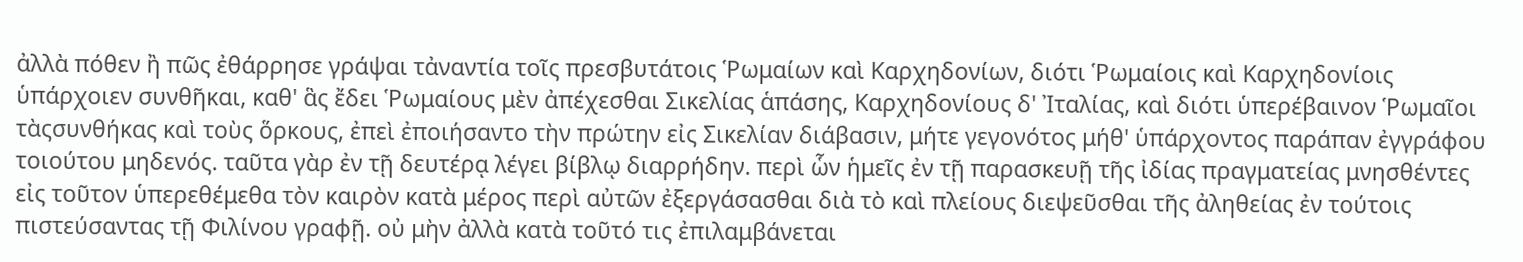ἀλλὰ πόθεν ἢ πῶς ἐθάρρησε γράψαι τἀναντία τοῖς πρεσβυτάτοις Ῥωμαίων καὶ Καρχηδονίων, διότι Ῥωμαίοις καὶ Καρχηδονίοις ὑπάρχοιεν συνθῆκαι, καθ' ἃς ἔδει Ῥωμαίους μὲν ἀπέχεσθαι Σικελίας ἁπάσης, Καρχηδονίους δ' Ἰταλίας, καὶ διότι ὑπερέβαινον Ῥωμαῖοι τὰςσυνθήκας καὶ τοὺς ὅρκους, ἐπεὶ ἐποιήσαντο τὴν πρώτην εἰς Σικελίαν διάβασιν, μήτε γεγονότος μήθ' ὑπάρχοντος παράπαν ἐγγράφου τοιούτου μηδενός. ταῦτα γὰρ ἐν τῇ δευτέρᾳ λέγει βίβλῳ διαρρήδην. περὶ ὧν ἡμεῖς ἐν τῇ παρασκευῇ τῆς ἰδίας πραγματείας μνησθέντες εἰς τοῦτον ὑπερεθέμεθα τὸν καιρὸν κατὰ μέρος περὶ αὐτῶν ἐξεργάσασθαι διὰ τὸ καὶ πλείους διεψεῦσθαι τῆς ἀληθείας ἐν τούτοις πιστεύσαντας τῇ Φιλίνου γραφῇ. οὐ μὴν ἀλλὰ κατὰ τοῦτό τις ἐπιλαμβάνεται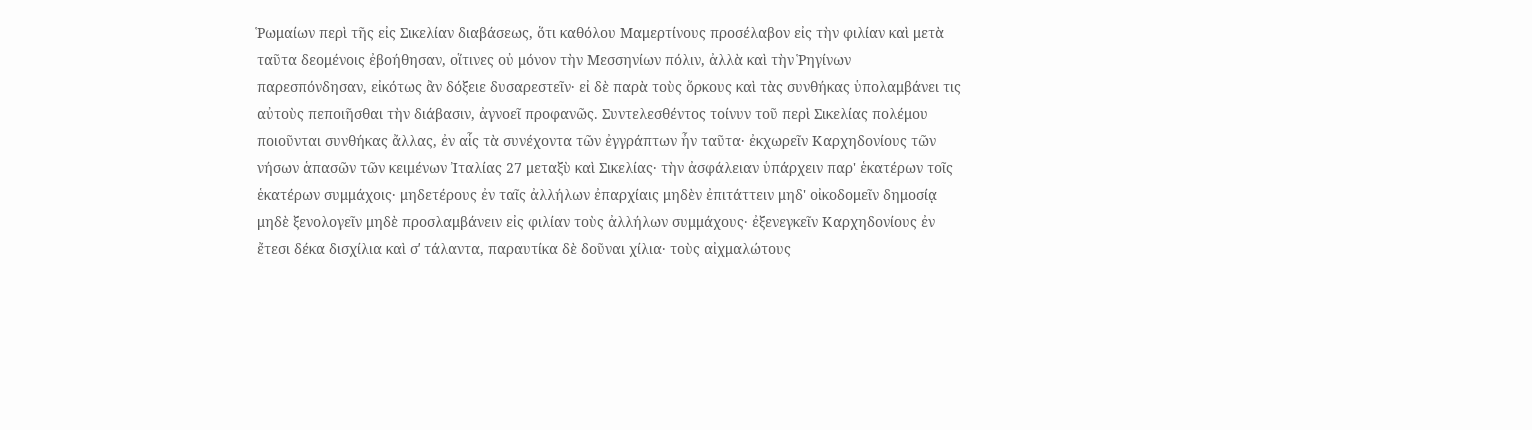Ῥωμαίων περὶ τῆς εἰς Σικελίαν διαβάσεως, ὅτι καθόλου Μαμερτίνους προσέλαβον εἰς τὴν φιλίαν καὶ μετὰ ταῦτα δεομένοις ἐβοήθησαν, οἵτινες οὐ μόνον τὴν Μεσσηνίων πόλιν, ἀλλὰ καὶ τὴν Ῥηγίνων παρεσπόνδησαν, εἰκότως ἂν δόξειε δυσαρεστεῖν· εἰ δὲ παρὰ τοὺς ὅρκους καὶ τὰς συνθήκας ὑπολαμβάνει τις αὐτοὺς πεποιῆσθαι τὴν διάβασιν, ἀγνοεῖ προφανῶς. Συντελεσθέντος τοίνυν τοῦ περὶ Σικελίας πολέμου ποιοῦνται συνθήκας ἄλλας, ἐν αἷς τὰ συνέχοντα τῶν ἐγγράπτων ἦν ταῦτα· ἐκχωρεῖν Καρχηδονίους τῶν νήσων ἁπασῶν τῶν κειμένων Ἰταλίας 27 μεταξὺ καὶ Σικελίας· τὴν ἀσφάλειαν ὑπάρχειν παρ' ἑκατέρων τοῖς ἑκατέρων συμμάχοις· μηδετέρους ἐν ταῖς ἀλλήλων ἐπαρχίαις μηδὲν ἐπιτάττειν μηδ' οἰκοδομεῖν δημοσίᾳ μηδὲ ξενολογεῖν μηδὲ προσλαμβάνειν εἰς φιλίαν τοὺς ἀλλήλων συμμάχους· ἐξενεγκεῖν Καρχηδονίους ἐν ἔτεσι δέκα δισχίλια καὶ σʹ τάλαντα, παραυτίκα δὲ δοῦναι χίλια· τοὺς αἰχμαλώτους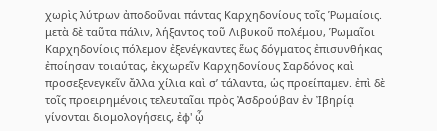χωρὶς λύτρων ἀποδοῦναι πάντας Καρχηδονίους τοῖς Ῥωμαίοις. μετὰ δὲ ταῦτα πάλιν, λήξαντος τοῦ Λιβυκοῦ πολέμου, Ῥωμαῖοι Καρχηδονίοις πόλεμον ἐξενέγκαντες ἕως δόγματος ἐπισυνθήκας ἐποίησαν τοιαύτας, ἐκχωρεῖν Καρχηδονίους Σαρδόνος καὶ προσεξενεγκεῖν ἄλλα χίλια καὶ σʹ τάλαντα, ὡς προείπαμεν. ἐπὶ δὲ τοῖς προειρημένοις τελευταῖαι πρὸς Ἀσδρούβαν ἐν Ἰβηρίᾳ γίνονται διομολογήσεις, ἐφ' ᾧ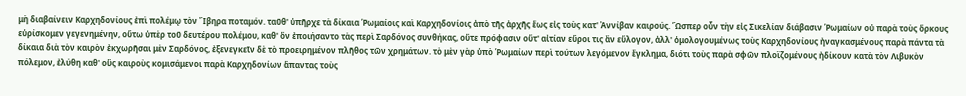μὴ διαβαίνειν Καρχηδονίους ἐπὶ πολέμῳ τὸν Ἴβηρα ποταμόν. ταῦθ' ὑπῆρχε τὰ δίκαια Ῥωμαίοις καὶ Καρχηδονίοις ἀπὸ τῆς ἀρχῆς ἕως εἰς τοὺς κατ' Ἀννίβαν καιρούς. Ὥσπερ οὖν τὴν εἰς Σικελίαν διάβασιν Ῥωμαίων οὐ παρὰ τοὺς ὅρκους εὑρίσκομεν γεγενημένην, οὕτω ὑπὲρ τοῦ δευτέρου πολέμου, καθ' ὃν ἐποιήσαντο τὰς περὶ Σαρδόνος συνθήκας, οὔτε πρόφασιν οὔτ' αἰτίαν εὕροι τις ἂν εὔλογον, ἀλλ' ὁμολογουμένως τοὺς Καρχηδονίους ἠναγκασμένους παρὰ πάντα τὰ δίκαια διὰ τὸν καιρὸν ἐκχωρῆσαι μὲν Σαρδόνος, ἐξενεγκεῖν δὲ τὸ προειρημένον πλῆθος τῶν χρημάτων. τὸ μὲν γὰρ ὑπὸ Ῥωμαίων περὶ τούτων λεγόμενον ἔγκλημα, διότι τοὺς παρὰ σφῶν πλοϊζομένους ἠδίκουν κατὰ τὸν Λιβυκὸν πόλεμον, ἐλύθη καθ' οὓς καιροὺς κομισάμενοι παρὰ Καρχηδονίων ἅπαντας τοὺς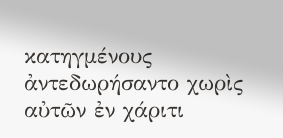κατηγμένους ἀντεδωρήσαντο χωρὶς αὐτῶν ἐν χάριτι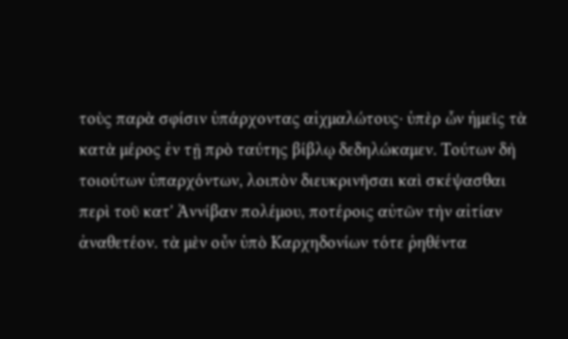τοὺς παρὰ σφίσιν ὑπάρχοντας αἰχμαλώτους· ὑπὲρ ὧν ἡμεῖς τὰ κατὰ μέρος ἐν τῇ πρὸ ταύτης βίβλῳ δεδηλώκαμεν. Τούτων δὴ τοιούτων ὑπαρχόντων, λοιπὸν διευκρινῆσαι καὶ σκέψασθαι περὶ τοῦ κατ' Ἀννίβαν πολέμου, ποτέροις αὐτῶν τὴν αἰτίαν ἀναθετέον. τὰ μὲν οὖν ὑπὸ Καρχηδονίων τότε ῥηθέντα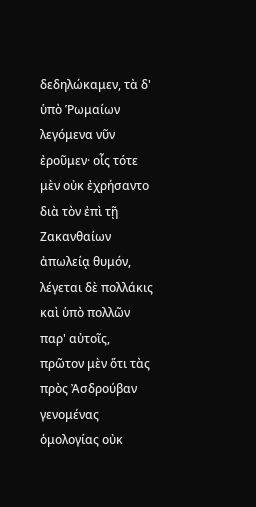δεδηλώκαμεν, τὰ δ' ὑπὸ Ῥωμαίων λεγόμενα νῦν ἐροῦμεν· οἷς τότε μὲν οὐκ ἐχρήσαντο διὰ τὸν ἐπὶ τῇ Ζακανθαίων ἀπωλείᾳ θυμόν, λέγεται δὲ πολλάκις καὶ ὑπὸ πολλῶν παρ' αὐτοῖς, πρῶτον μὲν ὅτι τὰς πρὸς Ἀσδρούβαν γενομένας ὁμολογίας οὐκ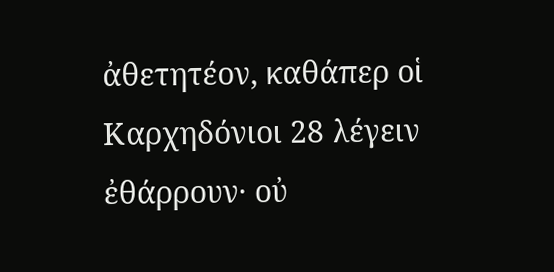ἀθετητέον, καθάπερ οἱ Καρχηδόνιοι 28 λέγειν ἐθάρρουν· οὐ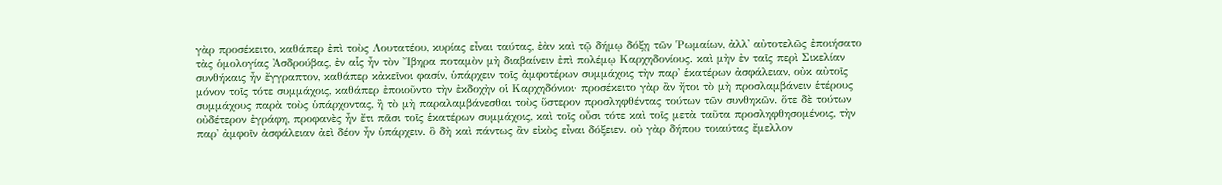γὰρ προσέκειτο, καθάπερ ἐπὶ τοὺς Λουτατέου, κυρίας εἶναι ταύτας, ἐὰν καὶ τῷ δήμῳ δόξῃ τῶν Ῥωμαίων, ἀλλ' αὐτοτελῶς ἐποιήσατο τὰς ὁμολογίας Ἀσδρούβας, ἐν αἷς ἦν τὸν Ἴβηρα ποταμὸν μὴ διαβαίνειν ἐπὶ πολέμῳ Καρχηδονίους. καὶ μὴν ἐν ταῖς περὶ Σικελίαν συνθήκαις ἦν ἔγγραπτον, καθάπερ κἀκεῖνοι φασίν, ὑπάρχειν τοῖς ἀμφοτέρων συμμάχοις τὴν παρ' ἑκατέρων ἀσφάλειαν, οὐκ αὐτοῖς μόνον τοῖς τότε συμμάχοις, καθάπερ ἐποιοῦντο τὴν ἐκδοχὴν οἱ Καρχηδόνιοι· προσέκειτο γὰρ ἂν ἤτοι τὸ μὴ προσλαμβάνειν ἑτέρους συμμάχους παρὰ τοὺς ὑπάρχοντας, ἢ τὸ μὴ παραλαμβάνεσθαι τοὺς ὕστερον προσληφθέντας τούτων τῶν συνθηκῶν. ὅτε δὲ τούτων οὐδέτερον ἐγράφη, προφανὲς ἦν ἔτι πᾶσι τοῖς ἑκατέρων συμμάχοις, καὶ τοῖς οὖσι τότε καὶ τοῖς μετὰ ταῦτα προσληφθησομένοις, τὴν παρ' ἀμφοῖν ἀσφάλειαν ἀεὶ δέον ἦν ὑπάρχειν. ὃ δὴ καὶ πάντως ἂν εἰκὸς εἶναι δόξειεν. οὐ γὰρ δήπου τοιαύτας ἔμελλον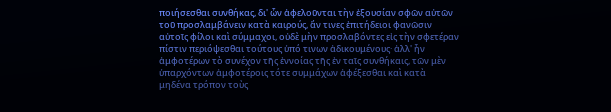ποιήσεσθαι συνθήκας, δι' ὧν ἀφελοῦνται τὴν ἐξουσίαν σφῶν αὐτῶν τοῦ προσλαμβάνειν κατὰ καιρούς, ἄν τινες ἐπιτήδειοι φανῶσιν αὐτοῖς φίλοι καὶ σύμμαχοι, οὐδὲ μὴν προσλαβόντες εἰς τὴν σφετέραν πίστιν περιόψεσθαι τούτους ὑπό τινων ἀδικουμένους· ἀλλ' ἦν ἀμφοτέρων τὸ συνέχον τῆς ἐννοίας τῆς ἐν ταῖς συνθήκαις, τῶν μὲν ὑπαρχόντων ἀμφοτέροις τότε συμμάχων ἀφέξεσθαι καὶ κατὰ μηδένα τρόπον τοὺς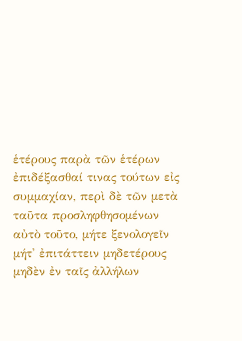ἑτέρους παρὰ τῶν ἑτέρων ἐπιδέξασθαί τινας τούτων εἰς συμμαχίαν, περὶ δὲ τῶν μετὰ ταῦτα προσληφθησομένων αὐτὸ τοῦτο, μήτε ξενολογεῖν μήτ' ἐπιτάττειν μηδετέρους μηδὲν ἐν ταῖς ἀλλήλων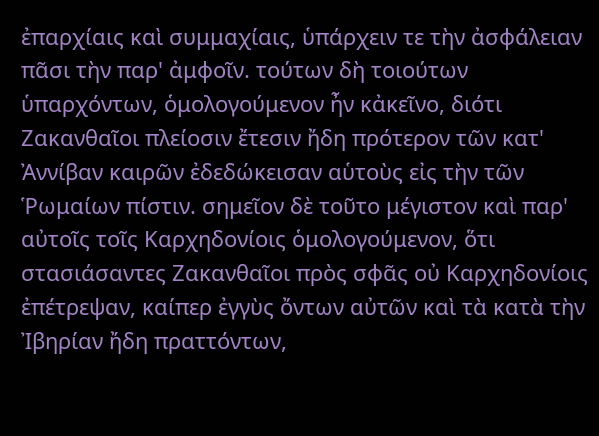ἐπαρχίαις καὶ συμμαχίαις, ὑπάρχειν τε τὴν ἀσφάλειαν πᾶσι τὴν παρ' ἀμφοῖν. τούτων δὴ τοιούτων ὑπαρχόντων, ὁμολογούμενον ἦν κἀκεῖνο, διότι Ζακανθαῖοι πλείοσιν ἔτεσιν ἤδη πρότερον τῶν κατ' Ἀννίβαν καιρῶν ἐδεδώκεισαν αὑτοὺς εἰς τὴν τῶν Ῥωμαίων πίστιν. σημεῖον δὲ τοῦτο μέγιστον καὶ παρ' αὐτοῖς τοῖς Καρχηδονίοις ὁμολογούμενον, ὅτι στασιάσαντες Ζακανθαῖοι πρὸς σφᾶς οὐ Καρχηδονίοις ἐπέτρεψαν, καίπερ ἐγγὺς ὄντων αὐτῶν καὶ τὰ κατὰ τὴν Ἰβηρίαν ἤδη πραττόντων,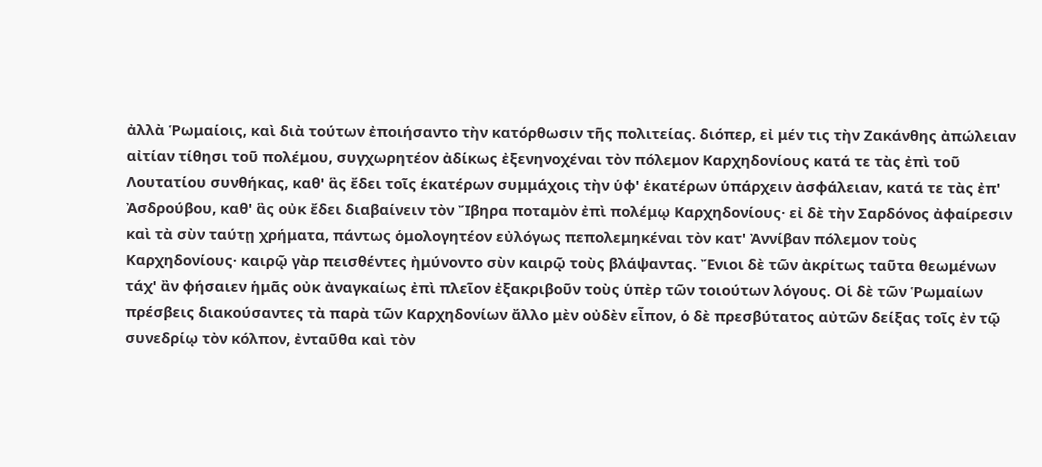ἀλλὰ Ῥωμαίοις, καὶ διὰ τούτων ἐποιήσαντο τὴν κατόρθωσιν τῆς πολιτείας. διόπερ, εἰ μέν τις τὴν Ζακάνθης ἀπώλειαν αἰτίαν τίθησι τοῦ πολέμου, συγχωρητέον ἀδίκως ἐξενηνοχέναι τὸν πόλεμον Καρχηδονίους κατά τε τὰς ἐπὶ τοῦ Λουτατίου συνθήκας, καθ' ἃς ἔδει τοῖς ἑκατέρων συμμάχοις τὴν ὑφ' ἑκατέρων ὑπάρχειν ἀσφάλειαν, κατά τε τὰς ἐπ' Ἀσδρούβου, καθ' ἃς οὐκ ἔδει διαβαίνειν τὸν Ἴβηρα ποταμὸν ἐπὶ πολέμῳ Καρχηδονίους· εἰ δὲ τὴν Σαρδόνος ἀφαίρεσιν καὶ τὰ σὺν ταύτῃ χρήματα, πάντως ὁμολογητέον εὐλόγως πεπολεμηκέναι τὸν κατ' Ἀννίβαν πόλεμον τοὺς Καρχηδονίους· καιρῷ γὰρ πεισθέντες ἠμύνοντο σὺν καιρῷ τοὺς βλάψαντας. Ἔνιοι δὲ τῶν ἀκρίτως ταῦτα θεωμένων τάχ' ἂν φήσαιεν ἡμᾶς οὐκ ἀναγκαίως ἐπὶ πλεῖον ἐξακριβοῦν τοὺς ὑπὲρ τῶν τοιούτων λόγους. Οἱ δὲ τῶν Ῥωμαίων πρέσβεις διακούσαντες τὰ παρὰ τῶν Καρχηδονίων ἄλλο μὲν οὐδὲν εἶπον, ὁ δὲ πρεσβύτατος αὐτῶν δείξας τοῖς ἐν τῷ συνεδρίῳ τὸν κόλπον, ἐνταῦθα καὶ τὸν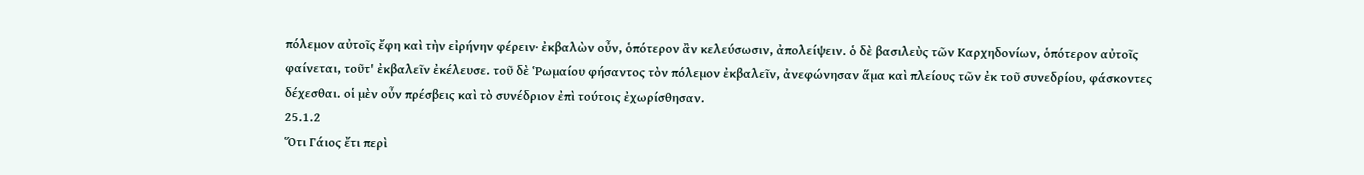πόλεμον αὐτοῖς ἔφη καὶ τὴν εἰρήνην φέρειν· ἐκβαλὼν οὖν, ὁπότερον ἂν κελεύσωσιν, ἀπολείψειν. ὁ δὲ βασιλεὺς τῶν Καρχηδονίων, ὁπότερον αὐτοῖς φαίνεται, τοῦτ' ἐκβαλεῖν ἐκέλευσε. τοῦ δὲ Ῥωμαίου φήσαντος τὸν πόλεμον ἐκβαλεῖν, ἀνεφώνησαν ἅμα καὶ πλείους τῶν ἐκ τοῦ συνεδρίου, φάσκοντες δέχεσθαι. οἱ μὲν οὖν πρέσβεις καὶ τὸ συνέδριον ἐπὶ τούτοις ἐχωρίσθησαν.
25.1.2
Ὅτι Γάιος ἔτι περὶ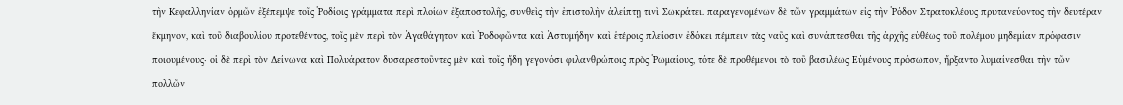τὴν Κεφαλληνίαν ὁρμῶν ἐξέπεμψε τοῖς Ῥοδίοις γράμματα περὶ πλοίων ἐξαποστολῆς, συνθεὶς τὴν ἐπιστολὴν ἀλείπτῃ τινὶ Σωκράτει. παραγενομένων δὲ τῶν γραμμάτων εἰς τὴν Ῥόδον Στρατοκλέους πρυτανεύοντος τὴν δευτέραν ἕκμηνον, καὶ τοῦ διαβουλίου προτεθέντος, τοῖς μὲν περὶ τὸν Ἀγαθάγητον καὶ Ῥοδοφῶντα καὶ Ἀστυμήδην καὶ ἑτέροις πλείοσιν ἐδόκει πέμπειν τὰς ναῦς καὶ συνάπτεσθαι τῆς ἀρχῆς εὐθέως τοῦ πολέμου μηδεμίαν πρόφασιν ποιουμένους· οἱ δὲ περὶ τὸν Δείνωνα καὶ Πολυάρατον δυσαρεστοῦντες μὲν καὶ τοῖς ἤδη γεγονόσι φιλανθρώποις πρὸς Ῥωμαίους, τότε δὲ προθέμενοι τὸ τοῦ βασιλέως Εὐμένους πρόσωπον, ἤρξαντο λυμαίνεσθαι τὴν τῶν πολλῶν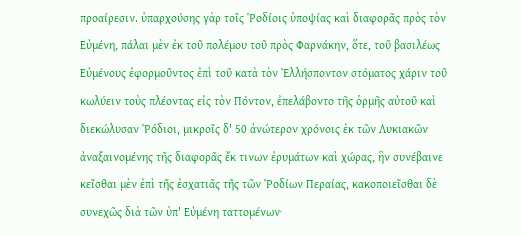προαίρεσιν. ὑπαρχούσης γὰρ τοῖς Ῥοδίοις ὑποψίας καὶ διαφορᾶς πρὸς τὸν Εὐμένη, πάλαι μὲν ἐκ τοῦ πολέμου τοῦ πρὸς Φαρνάκην, ὅτε, τοῦ βασιλέως Εὐμένους ἐφορμοῦντος ἐπὶ τοῦ κατὰ τὸν Ἑλλήσποντον στόματος χάριν τοῦ κωλύειν τοὺς πλέοντας εἰς τὸν Πόντον, ἐπελάβοντο τῆς ὁρμῆς αὐτοῦ καὶ διεκώλυσαν Ῥόδιοι, μικροῖς δ' 50 ἀνώτερον χρόνοις ἐκ τῶν Λυκιακῶν ἀναξαινομένης τῆς διαφορᾶς ἔκ τινων ἐρυμάτων καὶ χώρας, ἣν συνέβαινε κεῖσθαι μὲν ἐπὶ τῆς ἐσχατιᾶς τῆς τῶν Ῥοδίων Περαίας, κακοποιεῖσθαι δὲ συνεχῶς διὰ τῶν ὑπ' Εὐμένη ταττομένων·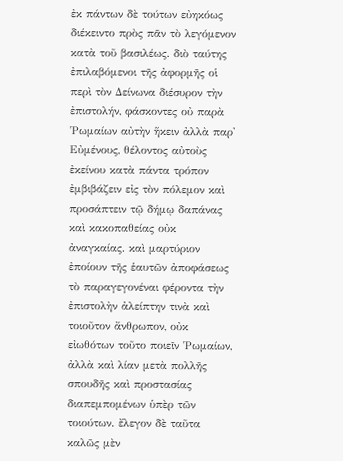ἐκ πάντων δὲ τούτων εὐηκόως διέκειντο πρὸς πᾶν τὸ λεγόμενον κατὰ τοῦ βασιλέως. διὸ ταύτης ἐπιλαβόμενοι τῆς ἀφορμῆς οἱ περὶ τὸν Δείνωνα διέσυρον τὴν ἐπιστολήν, φάσκοντες οὐ παρὰ Ῥωμαίων αὐτὴν ἥκειν ἀλλὰ παρ' Εὐμένους, θέλοντος αὐτοὺς ἐκείνου κατὰ πάντα τρόπον ἐμβιβάζειν εἰς τὸν πόλεμον καὶ προσάπτειν τῷ δήμῳ δαπάνας καὶ κακοπαθείας οὐκ ἀναγκαίας. καὶ μαρτύριον ἐποίουν τῆς ἑαυτῶν ἀποφάσεως τὸ παραγεγονέναι φέροντα τὴν ἐπιστολὴν ἀλείπτην τινὰ καὶ τοιοῦτον ἄνθρωπον, οὐκ εἰωθότων τοῦτο ποιεῖν Ῥωμαίων, ἀλλὰ καὶ λίαν μετὰ πολλῆς σπουδῆς καὶ προστασίας διαπεμπομένων ὑπὲρ τῶν τοιούτων. ἔλεγον δὲ ταῦτα καλῶς μὲν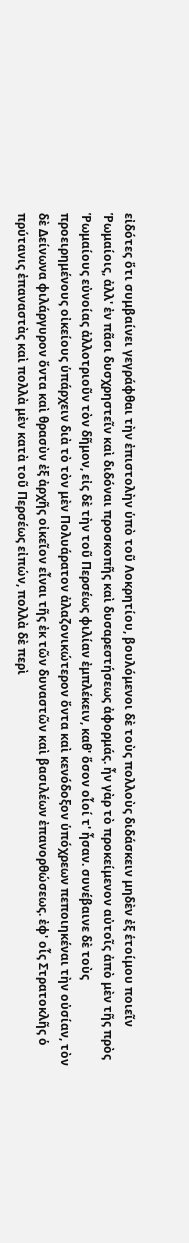εἰδότες ὅτι συμβαίνει γεγράφθαι τὴν ἐπιστολὴν ὑπὸ τοῦ Λοκρητίου, βουλόμενοι δὲ τοὺς πολλοὺς διδάσκειν μηδὲν ἐξ ἑτοίμου ποιεῖν Ῥωμαίοις, ἀλλ' ἐν πᾶσι δυσχρηστεῖν καὶ διδόναι προσκοπῆς καὶ δυσαρεστήσεως ἀφορμάς. ἦν γὰρ τὸ προκείμενον αὐτοῖς ἀπὸ μὲν τῆς πρὸς Ῥωμαίους εὐνοίας ἀλλοτριοῦν τὸν δῆμον, εἰς δὲ τὴν τοῦ Περσέως φιλίαν ἐμπλέκειν, καθ' ὅσον οἷοί τ' ἦσαν. συνέβαινε δὲ τοὺς προειρημένους οἰκείους ὑπάρχειν διὰ τὸ τὸν μὲν Πολυάρατον ἀλαζονικώτερον ὄντα καὶ κενόδοξον ὑπόχρεων πεποιηκέναι τὴν οὐσίαν, τὸν δὲ Δείνωνα φιλάργυρον ὄντα καὶ θρασὺν ἐξ ἀρχῆς οἰκεῖον εἶναι τῆς ἐκ τῶν δυναστῶν καὶ βασιλέων ἐπανορθώσεως. ἐφ' οἷς Στρατοκλῆς ὁ πρύτανις ἐπαναστὰς καὶ πολλὰ μὲν κατὰ τοῦ Περσέως εἰπών, πολλὰ δὲ περὶ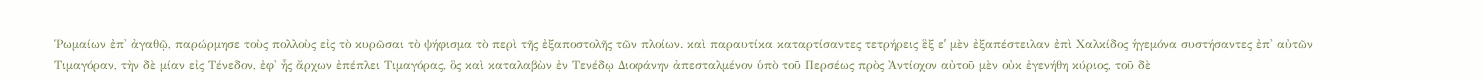Ῥωμαίων ἐπ' ἀγαθῷ, παρώρμησε τοὺς πολλοὺς εἰς τὸ κυρῶσαι τὸ ψήφισμα τὸ περὶ τῆς ἐξαποστολῆς τῶν πλοίων. καὶ παραυτίκα καταρτίσαντες τετρήρεις ἓξ εʹ μὲν ἐξαπέστειλαν ἐπὶ Χαλκίδος ἡγεμόνα συστήσαντες ἐπ' αὐτῶν Τιμαγόραν, τὴν δὲ μίαν εἰς Τένεδον, ἐφ' ἧς ἄρχων ἐπέπλει Τιμαγόρας, ὃς καὶ καταλαβὼν ἐν Τενέδῳ Διοφάνην ἀπεσταλμένον ὑπὸ τοῦ Περσέως πρὸς Ἀντίοχον αὐτοῦ μὲν οὐκ ἐγενήθη κύριος, τοῦ δὲ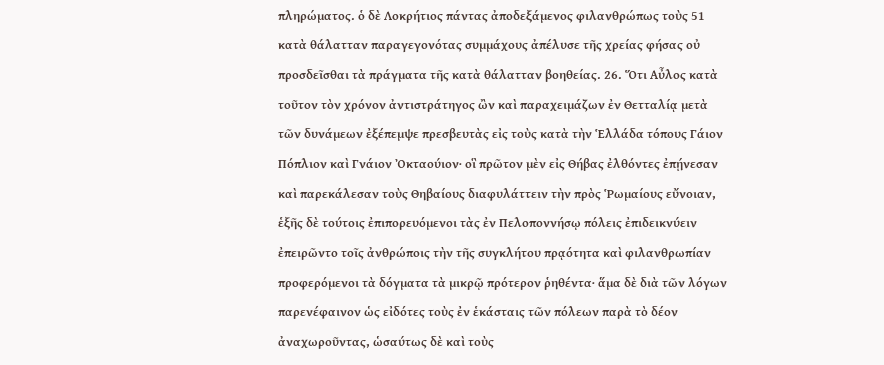πληρώματος. ὁ δὲ Λοκρήτιος πάντας ἀποδεξάμενος φιλανθρώπως τοὺς 51 κατὰ θάλατταν παραγεγονότας συμμάχους ἀπέλυσε τῆς χρείας φήσας οὐ προσδεῖσθαι τὰ πράγματα τῆς κατὰ θάλατταν βοηθείας. 26. Ὅτι Αὖλος κατὰ τοῦτον τὸν χρόνον ἀντιστράτηγος ὢν καὶ παραχειμάζων ἐν Θετταλίᾳ μετὰ τῶν δυνάμεων ἐξέπεμψε πρεσβευτὰς εἰς τοὺς κατὰ τὴν Ἑλλάδα τόπους Γάιον Πόπλιον καὶ Γνάιον Ὀκταούιον· οἳ πρῶτον μὲν εἰς Θήβας ἐλθόντες ἐπῄνεσαν καὶ παρεκάλεσαν τοὺς Θηβαίους διαφυλάττειν τὴν πρὸς Ῥωμαίους εὔνοιαν, ἑξῆς δὲ τούτοις ἐπιπορευόμενοι τὰς ἐν Πελοποννήσῳ πόλεις ἐπιδεικνύειν ἐπειρῶντο τοῖς ἀνθρώποις τὴν τῆς συγκλήτου πρᾳότητα καὶ φιλανθρωπίαν προφερόμενοι τὰ δόγματα τὰ μικρῷ πρότερον ῥηθέντα· ἅμα δὲ διὰ τῶν λόγων παρενέφαινον ὡς εἰδότες τοὺς ἐν ἑκάσταις τῶν πόλεων παρὰ τὸ δέον ἀναχωροῦντας, ὡσαύτως δὲ καὶ τοὺς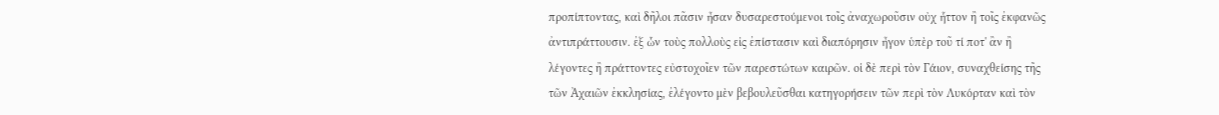προπίπτοντας, καὶ δῆλοι πᾶσιν ἦσαν δυσαρεστούμενοι τοῖς ἀναχωροῦσιν οὐχ ἧττον ἢ τοῖς ἐκφανῶς ἀντιπράττουσιν. ἐξ ὧν τοὺς πολλοὺς εἰς ἐπίστασιν καὶ διαπόρησιν ἦγον ὑπὲρ τοῦ τί ποτ' ἂν ἢ λέγοντες ἢ πράττοντες εὐστοχοῖεν τῶν παρεστώτων καιρῶν. οἱ δὲ περὶ τὸν Γάιον, συναχθείσης τῆς τῶν Ἀχαιῶν ἐκκλησίας, ἐλέγοντο μὲν βεβουλεῦσθαι κατηγορήσειν τῶν περὶ τὸν Λυκόρταν καὶ τὸν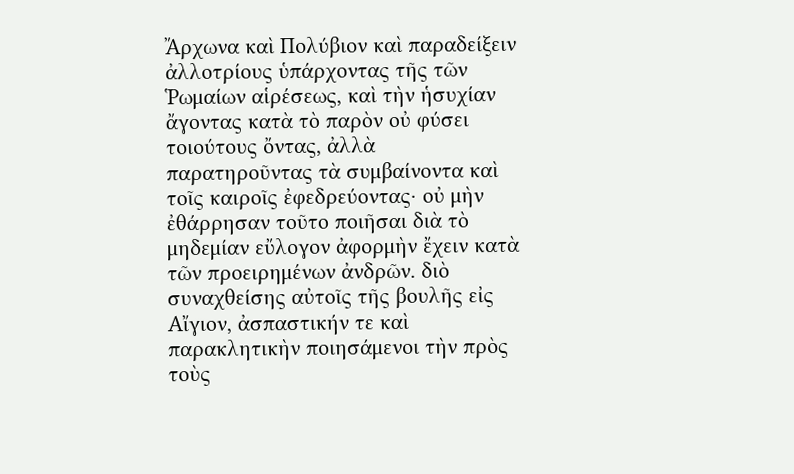Ἄρχωνα καὶ Πολύβιον καὶ παραδείξειν ἀλλοτρίους ὑπάρχοντας τῆς τῶν Ῥωμαίων αἱρέσεως, καὶ τὴν ἡσυχίαν ἄγοντας κατὰ τὸ παρὸν οὐ φύσει τοιούτους ὄντας, ἀλλὰ παρατηροῦντας τὰ συμβαίνοντα καὶ τοῖς καιροῖς ἐφεδρεύοντας· οὐ μὴν ἐθάρρησαν τοῦτο ποιῆσαι διὰ τὸ μηδεμίαν εὔλογον ἀφορμὴν ἔχειν κατὰ τῶν προειρημένων ἀνδρῶν. διὸ συναχθείσης αὐτοῖς τῆς βουλῆς εἰς Αἴγιον, ἀσπαστικήν τε καὶ παρακλητικὴν ποιησάμενοι τὴν πρὸς τοὺς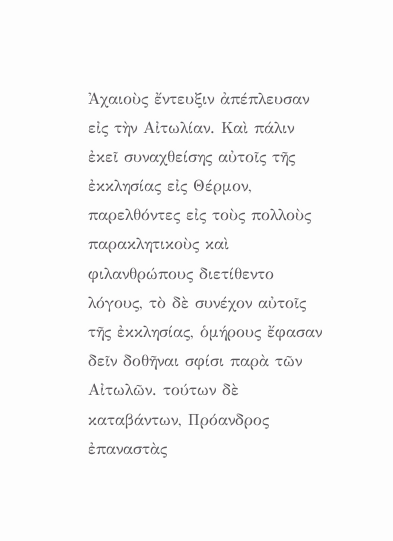Ἀχαιοὺς ἔντευξιν ἀπέπλευσαν εἰς τὴν Αἰτωλίαν. Καὶ πάλιν ἐκεῖ συναχθείσης αὐτοῖς τῆς ἐκκλησίας εἰς Θέρμον, παρελθόντες εἰς τοὺς πολλοὺς παρακλητικοὺς καὶ φιλανθρώπους διετίθεντο λόγους, τὸ δὲ συνέχον αὐτοῖς τῆς ἐκκλησίας, ὁμήρους ἔφασαν δεῖν δοθῆναι σφίσι παρὰ τῶν Αἰτωλῶν. τούτων δὲ καταβάντων, Πρόανδρος ἐπαναστὰς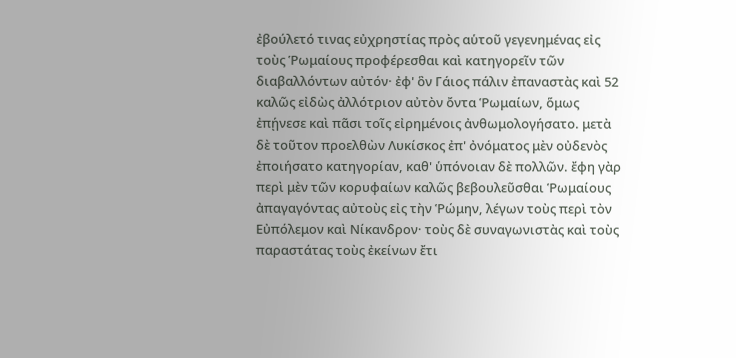ἐβούλετό τινας εὐχρηστίας πρὸς αὑτοῦ γεγενημένας εἰς τοὺς Ῥωμαίους προφέρεσθαι καὶ κατηγορεῖν τῶν διαβαλλόντων αὐτόν· ἐφ' ὃν Γάιος πάλιν ἐπαναστὰς καὶ 52 καλῶς εἰδὼς ἀλλότριον αὐτὸν ὄντα Ῥωμαίων, ὅμως ἐπῄνεσε καὶ πᾶσι τοῖς εἰρημένοις ἀνθωμολογήσατο. μετὰ δὲ τοῦτον προελθὼν Λυκίσκος ἐπ' ὀνόματος μὲν οὐδενὸς ἐποιήσατο κατηγορίαν, καθ' ὑπόνοιαν δὲ πολλῶν. ἔφη γὰρ περὶ μὲν τῶν κορυφαίων καλῶς βεβουλεῦσθαι Ῥωμαίους ἀπαγαγόντας αὐτοὺς εἰς τὴν Ῥώμην, λέγων τοὺς περὶ τὸν Εὐπόλεμον καὶ Νίκανδρον· τοὺς δὲ συναγωνιστὰς καὶ τοὺς παραστάτας τοὺς ἐκείνων ἔτι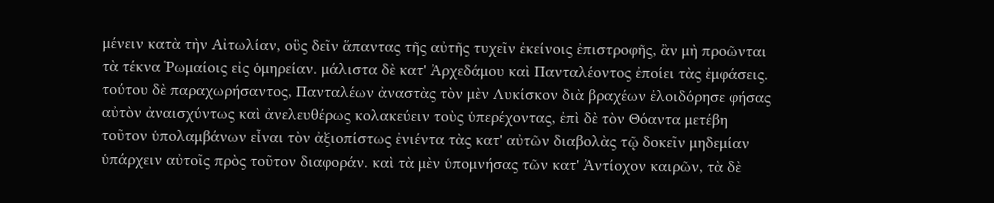μένειν κατὰ τὴν Αἰτωλίαν, οὓς δεῖν ἅπαντας τῆς αὐτῆς τυχεῖν ἐκείνοις ἐπιστροφῆς, ἂν μὴ προῶνται τὰ τέκνα Ῥωμαίοις εἰς ὁμηρείαν. μάλιστα δὲ κατ' Ἀρχεδάμου καὶ Πανταλέοντος ἐποίει τὰς ἐμφάσεις. τούτου δὲ παραχωρήσαντος, Πανταλέων ἀναστὰς τὸν μὲν Λυκίσκον διὰ βραχέων ἐλοιδόρησε φήσας αὐτὸν ἀναισχύντως καὶ ἀνελευθέρως κολακεύειν τοὺς ὑπερέχοντας, ἐπὶ δὲ τὸν Θόαντα μετέβη τοῦτον ὑπολαμβάνων εἶναι τὸν ἀξιοπίστως ἐνιέντα τὰς κατ' αὐτῶν διαβολὰς τῷ δοκεῖν μηδεμίαν ὑπάρχειν αὐτοῖς πρὸς τοῦτον διαφοράν. καὶ τὰ μὲν ὑπομνήσας τῶν κατ' Ἀντίοχον καιρῶν, τὰ δὲ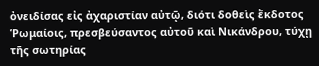ὀνειδίσας εἰς ἀχαριστίαν αὐτῷ, διότι δοθεὶς ἔκδοτος Ῥωμαίοις, πρεσβεύσαντος αὐτοῦ καὶ Νικάνδρου, τύχῃ τῆς σωτηρίας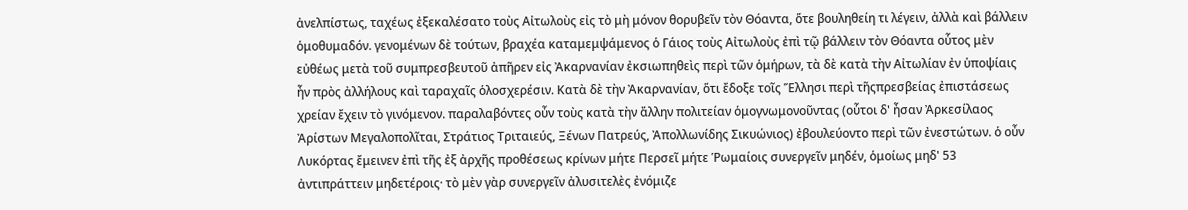ἀνελπίστως, ταχέως ἐξεκαλέσατο τοὺς Αἰτωλοὺς εἰς τὸ μὴ μόνον θορυβεῖν τὸν Θόαντα, ὅτε βουληθείη τι λέγειν, ἀλλὰ καὶ βάλλειν ὁμοθυμαδόν. γενομένων δὲ τούτων, βραχέα καταμεμψάμενος ὁ Γάιος τοὺς Αἰτωλοὺς ἐπὶ τῷ βάλλειν τὸν Θόαντα οὗτος μὲν εὐθέως μετὰ τοῦ συμπρεσβευτοῦ ἀπῆρεν εἰς Ἀκαρνανίαν ἐκσιωπηθεὶς περὶ τῶν ὁμήρων, τὰ δὲ κατὰ τὴν Αἰτωλίαν ἐν ὑποψίαις ἦν πρὸς ἀλλήλους καὶ ταραχαῖς ὁλοσχερέσιν. Κατὰ δὲ τὴν Ἀκαρνανίαν, ὅτι ἔδοξε τοῖς Ἕλλησι περὶ τῆςπρεσβείας ἐπιστάσεως χρείαν ἔχειν τὸ γινόμενον. παραλαβόντες οὖν τοὺς κατὰ τὴν ἄλλην πολιτείαν ὁμογνωμονοῦντας (οὗτοι δ' ἦσαν Ἀρκεσίλαος Ἀρίστων Μεγαλοπολῖται, Στράτιος Τριταιεύς, Ξένων Πατρεύς, Ἀπολλωνίδης Σικυώνιος) ἐβουλεύοντο περὶ τῶν ἐνεστώτων. ὁ οὖν Λυκόρτας ἔμεινεν ἐπὶ τῆς ἐξ ἀρχῆς προθέσεως κρίνων μήτε Περσεῖ μήτε Ῥωμαίοις συνεργεῖν μηδέν, ὁμοίως μηδ' 53 ἀντιπράττειν μηδετέροις· τὸ μὲν γὰρ συνεργεῖν ἀλυσιτελὲς ἐνόμιζε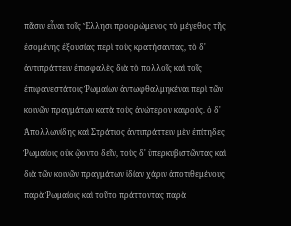πᾶσιν εἶναι τοῖς Ἕλλησι προορώμενος τὸ μέγεθος τῆς ἐσομένης ἐξουσίας περὶ τοὺς κρατήσαντας, τὸ δ' ἀντιπράττειν ἐπισφαλὲς διὰ τὸ πολλοῖς καὶ τοῖς ἐπιφανεστάτοις Ῥωμαίων ἀντωφθαλμηκέναι περὶ τῶν κοινῶν πραγμάτων κατὰ τοὺς ἀνώτερον καιρούς. ὁ δ' Ἀπολλωνίδης καὶ Στράτιος ἀντιπράττειν μὲν ἐπίτηδες Ῥωμαίοις οὐκ ᾤοντο δεῖν, τοὺς δ' ὑπερκυβιστῶντας καὶ διὰ τῶν κοινῶν πραγμάτων ἰδίαν χάριν ἀποτιθεμένους παρὰ Ῥωμαίοις καὶ τοῦτο πράττοντας παρὰ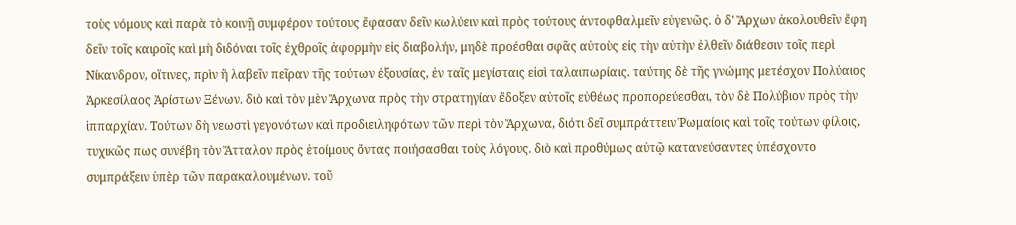τοὺς νόμους καὶ παρὰ τὸ κοινῇ συμφέρον τούτους ἔφασαν δεῖν κωλύειν καὶ πρὸς τούτους ἀντοφθαλμεῖν εὐγενῶς. ὁ δ' Ἄρχων ἀκολουθεῖν ἔφη δεῖν τοῖς καιροῖς καὶ μὴ διδόναι τοῖς ἐχθροῖς ἀφορμὴν εἰς διαβολήν, μηδὲ προέσθαι σφᾶς αὐτοὺς εἰς τὴν αὐτὴν ἐλθεῖν διάθεσιν τοῖς περὶ Νίκανδρον, οἵτινες, πρὶν ἢ λαβεῖν πεῖραν τῆς τούτων ἐξουσίας, ἐν ταῖς μεγίσταις εἰσὶ ταλαιπωρίαις. ταύτης δὲ τῆς γνώμης μετέσχον Πολύαιος Ἀρκεσίλαος Ἀρίστων Ξένων. διὸ καὶ τὸν μὲν Ἄρχωνα πρὸς τὴν στρατηγίαν ἔδοξεν αὐτοῖς εὐθέως προπορεύεσθαι, τὸν δὲ Πολύβιον πρὸς τὴν ἱππαρχίαν. Τούτων δὴ νεωστὶ γεγονότων καὶ προδιειληφότων τῶν περὶ τὸν Ἄρχωνα, διότι δεῖ συμπράττειν Ῥωμαίοις καὶ τοῖς τούτων φίλοις, τυχικῶς πως συνέβη τὸν Ἄτταλον πρὸς ἑτοίμους ὄντας ποιήσασθαι τοὺς λόγους. διὸ καὶ προθύμως αὐτῷ κατανεύσαντες ὑπέσχοντο συμπράξειν ὑπὲρ τῶν παρακαλουμένων. τοῦ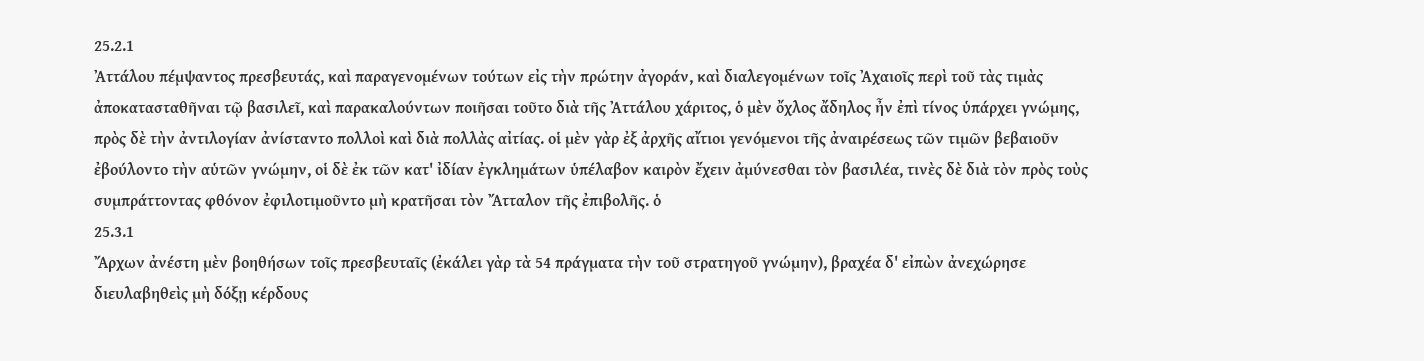25.2.1
Ἀττάλου πέμψαντος πρεσβευτάς, καὶ παραγενομένων τούτων εἰς τὴν πρώτην ἀγοράν, καὶ διαλεγομένων τοῖς Ἀχαιοῖς περὶ τοῦ τὰς τιμὰς ἀποκατασταθῆναι τῷ βασιλεῖ, καὶ παρακαλούντων ποιῆσαι τοῦτο διὰ τῆς Ἀττάλου χάριτος, ὁ μὲν ὄχλος ἄδηλος ἦν ἐπὶ τίνος ὑπάρχει γνώμης, πρὸς δὲ τὴν ἀντιλογίαν ἀνίσταντο πολλοὶ καὶ διὰ πολλὰς αἰτίας. οἱ μὲν γὰρ ἐξ ἀρχῆς αἴτιοι γενόμενοι τῆς ἀναιρέσεως τῶν τιμῶν βεβαιοῦν ἐβούλοντο τὴν αὑτῶν γνώμην, οἱ δὲ ἐκ τῶν κατ' ἰδίαν ἐγκλημάτων ὑπέλαβον καιρὸν ἔχειν ἀμύνεσθαι τὸν βασιλέα, τινὲς δὲ διὰ τὸν πρὸς τοὺς συμπράττοντας φθόνον ἐφιλοτιμοῦντο μὴ κρατῆσαι τὸν Ἄτταλον τῆς ἐπιβολῆς. ὁ
25.3.1
Ἄρχων ἀνέστη μὲν βοηθήσων τοῖς πρεσβευταῖς (ἐκάλει γὰρ τὰ 54 πράγματα τὴν τοῦ στρατηγοῦ γνώμην), βραχέα δ' εἰπὼν ἀνεχώρησε διευλαβηθεὶς μὴ δόξῃ κέρδους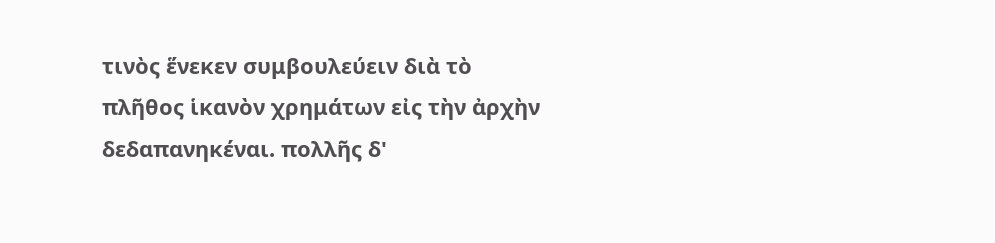τινὸς ἕνεκεν συμβουλεύειν διὰ τὸ πλῆθος ἱκανὸν χρημάτων εἰς τὴν ἀρχὴν δεδαπανηκέναι. πολλῆς δ'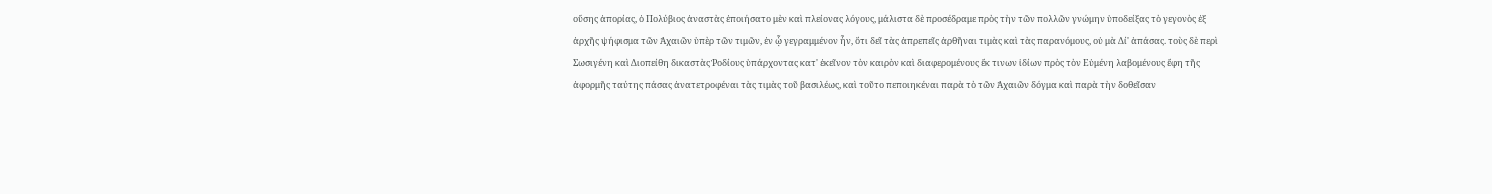οὔσης ἀπορίας, ὁ Πολύβιος ἀναστὰς ἐποιήσατο μὲν καὶ πλείονας λόγους, μάλιστα δὲ προσέδραμε πρὸς τὴν τῶν πολλῶν γνώμην ὑποδείξας τὸ γεγονὸς ἐξ ἀρχῆς ψήφισμα τῶν Ἀχαιῶν ὑπὲρ τῶν τιμῶν, ἐν ᾧ γεγραμμένον ἦν, ὅτι δεῖ τὰς ἀπρεπεῖς ἀρθῆναι τιμὰς καὶ τὰς παρανόμους, οὐ μὰ Δί' ἁπάσας. τοὺς δὲ περὶ Σωσιγένη καὶ Διοπείθη δικαστὰς Ῥοδίους ὑπάρχοντας κατ' ἐκεῖνον τὸν καιρὸν καὶ διαφερομένους ἔκ τινων ἰδίων πρὸς τὸν Εὐμένη λαβομένους ἔφη τῆς ἀφορμῆς ταύτης πάσας ἀνατετροφέναι τὰς τιμὰς τοῦ βασιλέως, καὶ τοῦτο πεποιηκέναι παρὰ τὸ τῶν Ἀχαιῶν δόγμα καὶ παρὰ τὴν δοθεῖσαν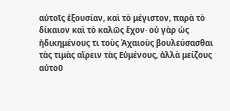αὐτοῖς ἐξουσίαν, καὶ τὸ μέγιστον, παρὰ τὸ δίκαιον καὶ τὸ καλῶς ἔχον· οὐ γὰρ ὡς ἠδικημένους τι τοὺς Ἀχαιοὺς βουλεύσασθαι τὰς τιμὰς αἴρειν τὰς Εὐμένους, ἀλλὰ μείζους αὐτοῦ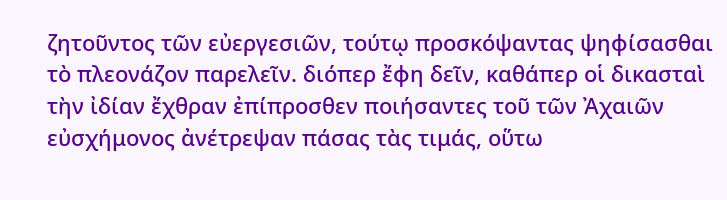ζητοῦντος τῶν εὐεργεσιῶν, τούτῳ προσκόψαντας ψηφίσασθαι τὸ πλεονάζον παρελεῖν. διόπερ ἔφη δεῖν, καθάπερ οἱ δικασταὶ τὴν ἰδίαν ἔχθραν ἐπίπροσθεν ποιήσαντες τοῦ τῶν Ἀχαιῶν εὐσχήμονος ἀνέτρεψαν πάσας τὰς τιμάς, οὕτω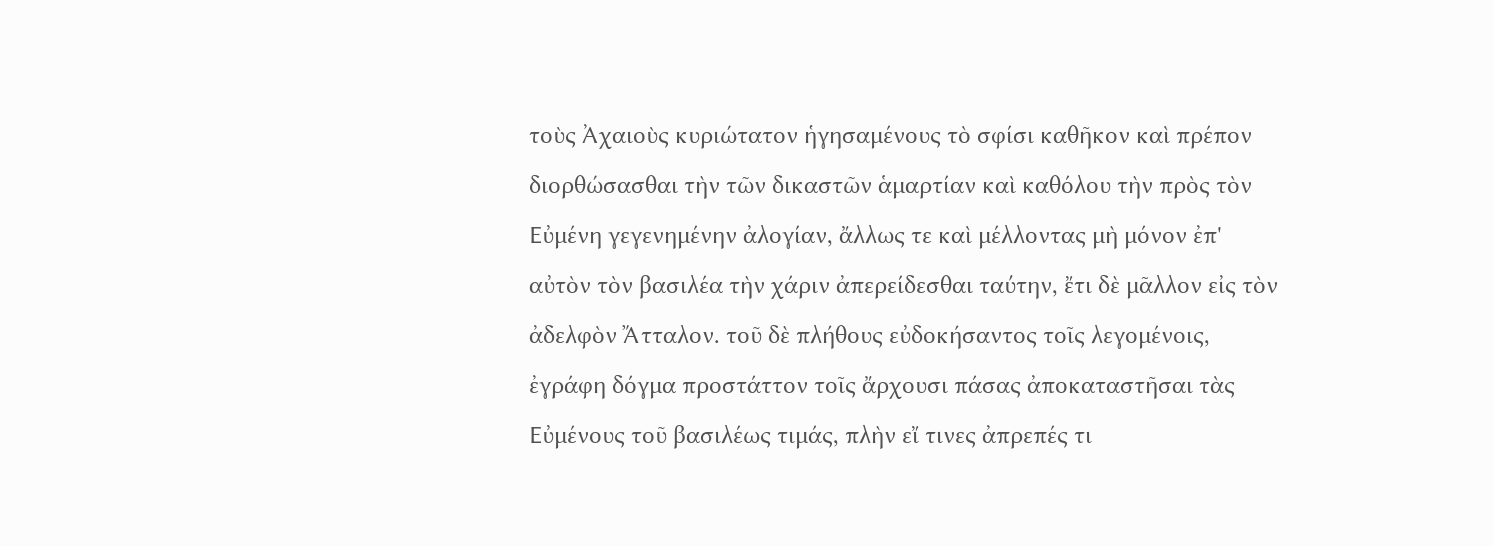τοὺς Ἀχαιοὺς κυριώτατον ἡγησαμένους τὸ σφίσι καθῆκον καὶ πρέπον διορθώσασθαι τὴν τῶν δικαστῶν ἁμαρτίαν καὶ καθόλου τὴν πρὸς τὸν Εὐμένη γεγενημένην ἀλογίαν, ἄλλως τε καὶ μέλλοντας μὴ μόνον ἐπ' αὐτὸν τὸν βασιλέα τὴν χάριν ἀπερείδεσθαι ταύτην, ἔτι δὲ μᾶλλον εἰς τὸν ἀδελφὸν Ἄτταλον. τοῦ δὲ πλήθους εὐδοκήσαντος τοῖς λεγομένοις, ἐγράφη δόγμα προστάττον τοῖς ἄρχουσι πάσας ἀποκαταστῆσαι τὰς Εὐμένους τοῦ βασιλέως τιμάς, πλὴν εἴ τινες ἀπρεπές τι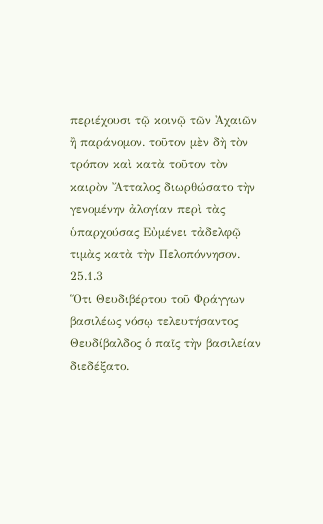περιέχουσι τῷ κοινῷ τῶν Ἀχαιῶν ἢ παράνομον. τοῦτον μὲν δὴ τὸν τρόπον καὶ κατὰ τοῦτον τὸν καιρὸν Ἄτταλος διωρθώσατο τὴν γενομένην ἀλογίαν περὶ τὰς ὑπαρχούσας Εὐμένει τἀδελφῷ τιμὰς κατὰ τὴν Πελοπόννησον.
25.1.3
Ὅτι Θευδιβέρτου τοῦ Φράγγων βασιλέως νόσῳ τελευτήσαντος Θευδίβαλδος ὁ παῖς τὴν βασιλείαν διεδέξατο.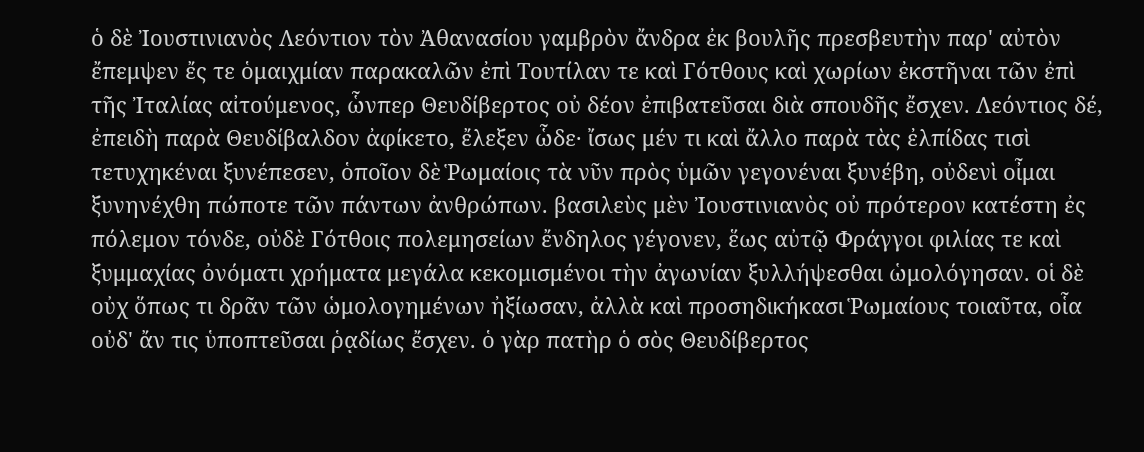ὁ δὲ Ἰουστινιανὸς Λεόντιον τὸν Ἀθανασίου γαμβρὸν ἄνδρα ἐκ βουλῆς πρεσβευτὴν παρ' αὐτὸν ἔπεμψεν ἔς τε ὁμαιχμίαν παρακαλῶν ἐπὶ Τουτίλαν τε καὶ Γότθους καὶ χωρίων ἐκστῆναι τῶν ἐπὶ τῆς Ἰταλίας αἰτούμενος, ὧνπερ Θευδίβερτος οὐ δέον ἐπιβατεῦσαι διὰ σπουδῆς ἔσχεν. Λεόντιος δέ, ἐπειδὴ παρὰ Θευδίβαλδον ἀφίκετο, ἔλεξεν ὧδε· ἴσως μέν τι καὶ ἄλλο παρὰ τὰς ἐλπίδας τισὶ τετυχηκέναι ξυνέπεσεν, ὁποῖον δὲ Ῥωμαίοις τὰ νῦν πρὸς ὑμῶν γεγονέναι ξυνέβη, οὐδενὶ οἶμαι ξυνηνέχθη πώποτε τῶν πάντων ἀνθρώπων. βασιλεὺς μὲν Ἰουστινιανὸς οὐ πρότερον κατέστη ἐς πόλεμον τόνδε, οὐδὲ Γότθοις πολεμησείων ἔνδηλος γέγονεν, ἕως αὐτῷ Φράγγοι φιλίας τε καὶ ξυμμαχίας ὀνόματι χρήματα μεγάλα κεκομισμένοι τὴν ἀγωνίαν ξυλλήψεσθαι ὡμολόγησαν. οἱ δὲ οὐχ ὅπως τι δρᾶν τῶν ὡμολογημένων ἠξίωσαν, ἀλλὰ καὶ προσηδικήκασι Ῥωμαίους τοιαῦτα, οἷα οὐδ' ἄν τις ὑποπτεῦσαι ῥᾳδίως ἔσχεν. ὁ γὰρ πατὴρ ὁ σὸς Θευδίβερτος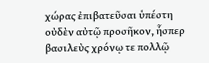χώρας ἐπιβατεῦσαι ὑπέστη οὐδὲν αὐτῷ προσῆκον, ἧσπερ βασιλεὺς χρόνῳ τε πολλῷ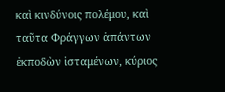καὶ κινδύνοις πολέμου, καὶ ταῦτα Φράγγων ἁπάντων ἐκποδὼν ἱσταμένων, κύριος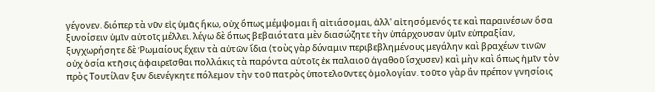γέγονεν. διόπερ τὰ νῦν εἰς ὑμᾶς ἥκω, οὐχ ὅπως μέμψομαι ἢ αἰτιάσομαι, ἀλλ' αἰτησόμενός τε καὶ παραινέσων ὅσα ξυνοίσειν ὑμῖν αὐτοῖς μέλλει. λέγω δὲ ὅπως βεβαιότατα μὲν διασώζητε τὴν ὑπάρχουσαν ὑμῖν εὐπραξίαν, ξυγχωρήσητε δὲ Ῥωμαίους ἔχειν τὰ αὐτῶν ἴδια (τοὺς γὰρ δύναμιν περιβεβλημένους μεγάλην καὶ βραχέων τινῶν οὐχ ὁσία κτῆσις ἀφαιρεῖσθαι πολλάκις τὰ παρόντα αὐτοῖς ἐκ παλαιοῦ ἀγαθοῦ ἴσχυσεν) καὶ μὴν καὶ ὅπως ἡμῖν τὸν πρὸς Τουτίλαν ξυν διενέγκητε πόλεμον τὴν τοῦ πατρὸς ὑποτελοῦντες ὁμολογίαν. τοῦτο γὰρ ἂν πρέπον γνησίοις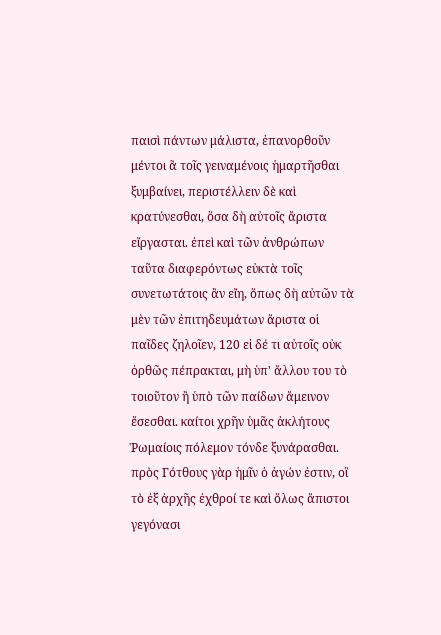παισὶ πάντων μάλιστα, ἐπανορθοῦν μέντοι ἃ τοῖς γειναμένοις ἡμαρτῆσθαι ξυμβαίνει, περιστέλλειν δὲ καὶ κρατύνεσθαι, ὅσα δὴ αὐτοῖς ἄριστα εἴργασται. ἐπεὶ καὶ τῶν ἀνθρώπων ταῦτα διαφερόντως εὐκτὰ τοῖς συνετωτάτοις ἂν εἴη, ὅπως δὴ αὐτῶν τὰ μὲν τῶν ἐπιτηδευμάτων ἄριστα οἱ παῖδες ζηλοῖεν, 120 εἰ δέ τι αὐτοῖς οὐκ ὀρθῶς πέπρακται, μὴ ὑπ' ἄλλου του τὸ τοιοῦτον ἢ ὑπὸ τῶν παίδων ἄμεινον ἔσεσθαι. καίτοι χρῆν ὑμᾶς ἀκλήτους Ῥωμαίοις πόλεμον τόνδε ξυνάρασθαι. πρὸς Γότθους γὰρ ἡμῖν ὁ ἀγών ἐστιν, οἳ τὸ ἐξ ἀρχῆς ἐχθροί τε καὶ ὅλως ἄπιστοι γεγόνασι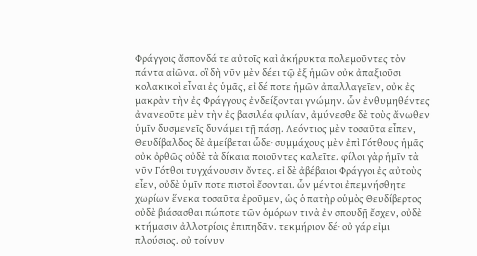Φράγγοις ἄσπονδά τε αὐτοῖς καὶ ἀκήρυκτα πολεμοῦντες τὸν πάντα αἰῶνα. οἳ δὴ νῦν μὲν δέει τῷ ἐξ ἡμῶν οὐκ ἀπαξιοῦσι κολακικοὶ εἶναι ἐς ὑμᾶς, εἰ δέ ποτε ἡμῶν ἀπαλλαγεῖεν, οὐκ ἐς μακρὰν τὴν ἐς Φράγγους ἐνδείξονται γνώμην. ὧν ἐνθυμηθέντες ἀνανεοῦτε μὲν τὴν ἐς βασιλέα φιλίαν, ἀμύνεσθε δὲ τοὺς ἄνωθεν ὑμῖν δυσμενεῖς δυνάμει τῇ πάσῃ. Λεόντιος μὲν τοσαῦτα εἶπεν, Θευδίβαλδος δὲ ἀμείβεται ὧδε· συμμάχους μὲν ἐπὶ Γότθους ἡμᾶς οὐκ ὀρθῶς οὐδὲ τὰ δίκαια ποιοῦντες καλεῖτε. φίλοι γὰρ ἡμῖν τὰ νῦν Γότθοι τυγχάνουσιν ὄντες. εἰ δὲ ἀβέβαιοι Φράγγοι ἐς αὐτοὺς εἶεν, οὐδὲ ὑμῖν ποτε πιστοὶ ἔσονται. ὧν μέντοι ἐπεμνήσθητε χωρίων ἕνεκα τοσαῦτα ἐροῦμεν, ὡς ὁ πατὴρ οὑμὸς Θευδίβερτος οὐδὲ βιάσασθαι πώποτε τῶν ὁμόρων τινὰ ἐν σπουδῇ ἔσχεν, οὐδὲ κτήμασιν ἀλλοτρίοις ἐπιπηδᾶν. τεκμήριον δέ· οὐ γάρ εἰμι πλούσιος. οὐ τοίνυν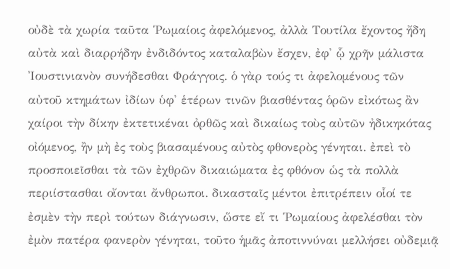οὐδὲ τὰ χωρία ταῦτα Ῥωμαίοις ἀφελόμενος, ἀλλὰ Τουτίλα ἔχοντος ἤδη αὐτὰ καὶ διαρρήδην ἐνδιδόντος καταλαβὼν ἔσχεν, ἐφ' ᾧ χρῆν μάλιστα Ἰουστινιανὸν συνήδεσθαι Φράγγοις. ὁ γὰρ τούς τι ἀφελομένους τῶν αὐτοῦ κτημάτων ἰδίων ὑφ' ἑτέρων τινῶν βιασθέντας ὁρῶν εἰκότως ἂν χαίροι τὴν δίκην ἐκτετικέναι ὀρθῶς καὶ δικαίως τοὺς αὐτῶν ἠδικηκότας οἰόμενος, ἢν μὴ ἐς τοὺς βιασαμένους αὐτὸς φθονερὸς γένηται. ἐπεὶ τὸ προσποιεῖσθαι τὰ τῶν ἐχθρῶν δικαιώματα ἐς φθόνον ὡς τὰ πολλὰ περιίστασθαι οἴονται ἄνθρωποι. δικασταῖς μέντοι ἐπιτρέπειν οἷοί τε ἐσμὲν τὴν περὶ τούτων διάγνωσιν, ὥστε εἴ τι Ῥωμαίους ἀφελέσθαι τὸν ἐμὸν πατέρα φανερὸν γένηται, τοῦτο ἡμᾶς ἀποτιννύναι μελλήσει οὐδεμιᾷ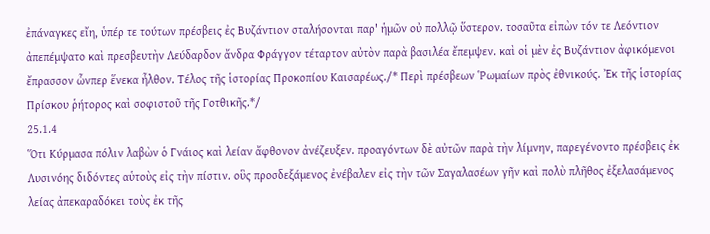ἐπάναγκες εἴη, ὑπέρ τε τούτων πρέσβεις ἐς Βυζάντιον σταλήσονται παρ' ἡμῶν οὐ πολλῷ ὕστερον. τοσαῦτα εἰπὼν τόν τε Λεόντιον ἀπεπέμψατο καὶ πρεσβευτὴν Λεύδαρδον ἄνδρα Φράγγον τέταρτον αὐτὸν παρὰ βασιλέα ἔπεμψεν. καὶ οἱ μὲν ἐς Βυζάντιον ἀφικόμενοι ἔπρασσον ὧνπερ ἕνεκα ἦλθον. Τέλος τῆς ἱστορίας Προκοπίου Καισαρέως./* Περὶ πρέσβεων Ῥωμαίων πρὸς ἐθνικούς. Ἐκ τῆς ἱστορίας Πρίσκου ῥήτορος καὶ σοφιστοῦ τῆς Γοτθικῆς.*/
25.1.4
Ὅτι Κύρμασα πόλιν λαβὼν ὁ Γνάιος καὶ λείαν ἄφθονον ἀνέζευξεν. προαγόντων δὲ αὐτῶν παρὰ τὴν λίμνην, παρεγένοντο πρέσβεις ἐκ Λυσινόης διδόντες αὑτοὺς εἰς τὴν πίστιν. οὓς προσδεξάμενος ἐνέβαλεν εἰς τὴν τῶν Σαγαλασέων γῆν καὶ πολὺ πλῆθος ἐξελασάμενος λείας ἀπεκαραδόκει τοὺς ἐκ τῆς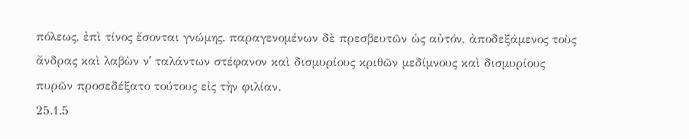πόλεως, ἐπὶ τίνος ἔσονται γνώμης. παραγενομένων δὲ πρεσβευτῶν ὡς αὐτόν, ἀποδεξάμενος τοὺς ἄνδρας καὶ λαβὼν νʹ ταλάντων στέφανον καὶ δισμυρίους κριθῶν μεδίμνους καὶ δισμυρίους πυρῶν προσεδέξατο τούτους εἰς τὴν φιλίαν.
25.1.5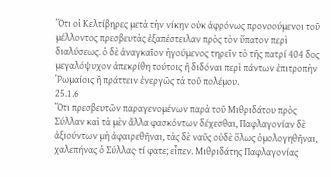Ὅτι οἱ Κελτίβηρες μετὰ τὴν νίκην οὐκ ἀφρόνως προνοούμενοι τοῦ μέλλοντος πρεσβευτὰς ἐξαπέστειλαν πρὸς τὸν ὕπατον περὶ διαλύσεως. ὁ δὲ ἀναγκαῖον ἡγούμενος τηρεῖν τὸ τῆς πατρί 404 δος μεγαλόψυχον ἀπεκρίθη τούτοις ἢ διδόναι περὶ πάντων ἐπιτροπὴν Ῥωμαίοις ἢ πράττειν ἐνεργῶς τὰ τοῦ πολέμου.
25.1.6
Ὅτι πρεσβευτῶν παραγενομένων παρὰ τοῦ Μιθριδάτου πρὸς Σύλλαν καὶ τὰ μὲν ἄλλα φασκόντων δέχεσθαι, Παφλαγονίαν δὲ ἀξιούντων μὴ ἀφαιρεθῆναι, τὰς δὲ ναῦς οὐδὲ ὅλως ὁμολογηθῆναι, χαλεπήνας ὁ Σύλλας· τί φατε; εἶπεν. Μιθριδάτης Παφλαγονίας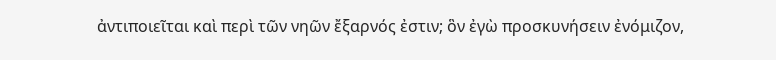ἀντιποιεῖται καὶ περὶ τῶν νηῶν ἔξαρνός ἐστιν; ὃν ἐγὼ προσκυνήσειν ἐνόμιζον,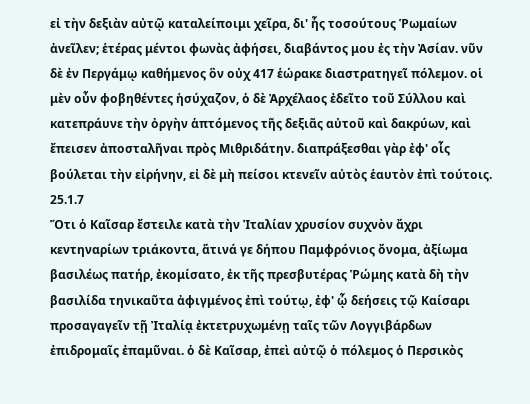εἰ τὴν δεξιὰν αὐτῷ καταλείποιμι χεῖρα, δι' ἧς τοσούτους Ῥωμαίων ἀνεῖλεν; ἑτέρας μέντοι φωνὰς ἀφήσει, διαβάντος μου ἐς τὴν Ἀσίαν. νῦν δὲ ἐν Περγάμῳ καθήμενος ὃν οὐχ 417 ἑώρακε διαστρατηγεῖ πόλεμον. οἱ μὲν οὖν φοβηθέντες ἡσύχαζον, ὁ δὲ Ἀρχέλαος ἐδεῖτο τοῦ Σύλλου καὶ κατεπράυνε τὴν ὀργὴν ἁπτόμενος τῆς δεξιᾶς αὐτοῦ καὶ δακρύων, καὶ ἔπεισεν ἀποσταλῆναι πρὸς Μιθριδάτην. διαπράξεσθαι γὰρ ἐφ' οἷς βούλεται τὴν εἰρήνην, εἰ δὲ μὴ πείσοι κτενεῖν αὐτὸς ἑαυτὸν ἐπὶ τούτοις.
25.1.7
Ὅτι ὁ Καῖσαρ ἔστειλε κατὰ τὴν Ἰταλίαν χρυσίον συχνὸν ἄχρι κεντηναρίων τριάκοντα, ἅτινά γε δήπου Παμφρόνιος ὄνομα, ἀξίωμα βασιλέως πατήρ, ἐκομίσατο, ἐκ τῆς πρεσβυτέρας Ῥώμης κατὰ δὴ τὴν βασιλίδα τηνικαῦτα ἀφιγμένος ἐπὶ τούτῳ, ἐφ' ᾧ δεήσεις τῷ Καίσαρι προσαγαγεῖν τῇ Ἰταλίᾳ ἐκτετρυχωμένῃ ταῖς τῶν Λογγιβάρδων ἐπιδρομαῖς ἐπαμῦναι. ὁ δὲ Καῖσαρ, ἐπεὶ αὐτῷ ὁ πόλεμος ὁ Περσικὸς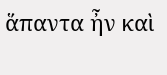ἅπαντα ἦν καὶ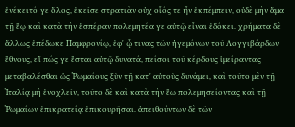ἐνέκειτό γε ὅλος, ἐκεῖσε στρατιὰν οὐχ οἷός τε ἦν ἐκπέμπειν, οὐδὲ μὴν ἅμα τῇ ἕῳ καὶ κατὰ τὴν ἑσπέραν πολεμητέα γε αὐτῷ εἶναι ἐδόκει. χρήματα δὲ ἄλλως ἐπέδωκε Παμφρονίῳ, ἐφ' ᾧ τινας τῶν ἡγεμόνων τοῦ Λογγιβάρδων ἔθνους, εἴ πώς γε ἔσται αὐτῷ δυνατά, πείσοι τοῦ κέρδους ἱμείραντας μεταβαλέσθαι ὡς Ῥωμαίους ξὺν τῇ κατ' αὐτοὺς δυνάμει, καὶ τοῦτο μὲν τῇ Ἰταλίᾳ μὴ ἐνοχλεῖν, τοῦτο δὲ καὶ κατὰ τὴν ἕω πολεμησείοντας καὶ τῇ Ῥωμαίων ἐπικρατείᾳ ἐπικουρῆσαι. ἀπειθούντων δὲ τῶν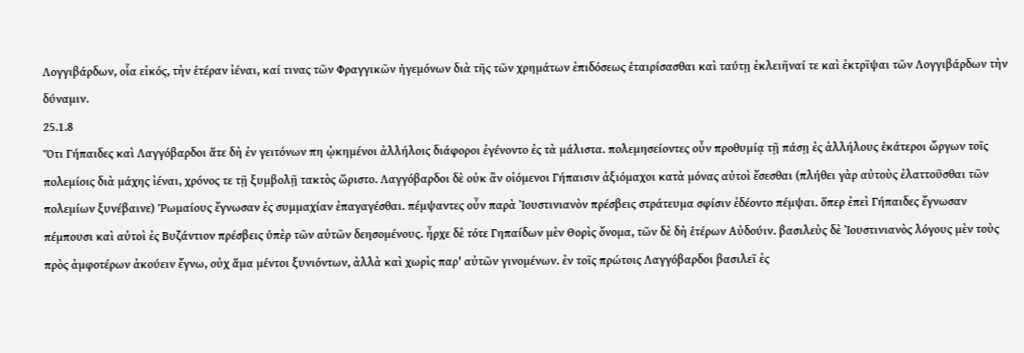Λογγιβάρδων, οἷα εἰκός, τὴν ἑτέραν ἰέναι, καί τινας τῶν Φραγγικῶν ἡγεμόνων διὰ τῆς τῶν χρημάτων ἐπιδόσεως ἑταιρίσασθαι καὶ ταύτῃ ἐκλειῆναί τε καὶ ἐκτρῖψαι τῶν Λογγιβάρδων τὴν δύναμιν.
25.1.8
Ὅτι Γήπαιδες καὶ Λαγγόβαρδοι ἅτε δὴ ἐν γειτόνων πη ᾠκημένοι ἀλλήλοις διάφοροι ἐγένοντο ἐς τὰ μάλιστα. πολεμησείοντες οὖν προθυμίᾳ τῇ πάσῃ ἐς ἀλλήλους ἑκάτεροι ὤργων τοῖς πολεμίοις διὰ μάχης ἰέναι, χρόνος τε τῇ ξυμβολῇ τακτὸς ὥριστο. Λαγγόβαρδοι δὲ οὐκ ἂν οἰόμενοι Γήπαισιν ἀξιόμαχοι κατὰ μόνας αὐτοὶ ἔσεσθαι (πλήθει γὰρ αὐτοὺς ἐλαττοῦσθαι τῶν πολεμίων ξυνέβαινε) Ῥωμαίους ἔγνωσαν ἐς συμμαχίαν ἐπαγαγέσθαι. πέμψαντες οὖν παρὰ Ἰουστινιανὸν πρέσβεις στράτευμα σφίσιν ἐδέοντο πέμψαι. ὅπερ ἐπεὶ Γήπαιδες ἔγνωσαν πέμπουσι καὶ αὐτοὶ ἐς Βυζάντιον πρέσβεις ὑπὲρ τῶν αὐτῶν δεησομένους. ἦρχε δὲ τότε Γηπαίδων μὲν Θορὶς ὄνομα, τῶν δὲ δὴ ἑτέρων Αὐδούιν. βασιλεὺς δὲ Ἰουστινιανὸς λόγους μὲν τοὺς πρὸς ἀμφοτέρων ἀκούειν ἔγνω, οὐχ ἅμα μέντοι ξυνιόντων, ἀλλὰ καὶ χωρὶς παρ' αὐτῶν γινομένων. ἐν τοῖς πρώτοις Λαγγόβαρδοι βασιλεῖ ἐς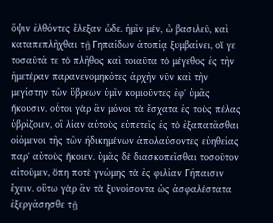ὄψιν ἐλθόντες ἔλεξαν ὧδε. ἡμῖν μέν, ὦ βασιλεῦ, καὶ καταπεπλῆχθαι τῇ Γηπαίδων ἀτοπίᾳ ξυμβαίνει, οἵ γε τοσαῦτά τε τὸ πλῆθος καὶ τοιαῦτα τὸ μέγεθος ἐς τὴν ἡμετέραν παρανενομηκότες ἀρχὴν νῦν καὶ τὴν μεγίστην τῶν ὕβρεων ὑμῖν κομιοῦντες ἐφ' ὑμᾶς ἥκουσιν. οὗτοι γὰρ ἂν μόνοι τὰ ἔσχατα ἐς τοὺς πέλας ὑβρίζοιεν, οἳ λίαν αὐτοὺς εὐπετεῖς ἐς τὸ ἐξαπατᾶσθαι οἰόμενοι τῆς τῶν ἠδικημένων ἀπολαύσοντες εὐηθείας παρ' αὐτοὺς ἥκοιεν. ὑμᾶς δὲ διασκοπεῖσθαι τοσοῦτον αἰτοῦμεν, ὅπη ποτὲ γνώμης τὰ ἐς φιλίαν Γήπαισιν ἔχειν. οὕτω γὰρ ἂν τὰ ξυνοίσοντα ὡς ἀσφαλέστατα ἐξεργάσησθε τῇ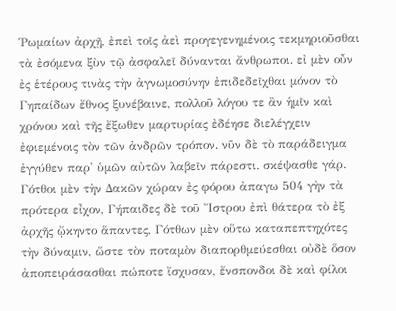Ῥωμαίων ἀρχῇ, ἐπεὶ τοῖς ἀεὶ προγεγενημένοις τεκμηριοῦσθαι τὰ ἐσόμενα ξὺν τῷ ἀσφαλεῖ δύνανται ἄνθρωποι. εἰ μὲν οὖν ἐς ἑτέρους τινὰς τὴν ἀγνωμοσύνην ἐπιδεδεῖχθαι μόνον τὸ Γηπαίδων ἔθνος ξυνέβαινε, πολλοῦ λόγου τε ἂν ἡμῖν καὶ χρόνου καὶ τῆς ἔξωθεν μαρτυρίας ἐδέησε διελέγχειν ἐφιεμένοις τὸν τῶν ἀνδρῶν τρόπον. νῦν δὲ τὸ παράδειγμα ἐγγύθεν παρ' ὑμῶν αὐτῶν λαβεῖν πάρεστι. σκέψασθε γάρ. Γότθοι μὲν τὴν Δακῶν χώραν ἐς φόρου ἀπαγω 504 γὴν τὰ πρότερα εἶχον, Γήπαιδες δὲ τοῦ Ἴστρου ἐπὶ θάτερα τὸ ἐξ ἀρχῆς ᾤκηντο ἅπαντες, Γότθων μὲν οὕτω καταπεπτηχότες τὴν δύναμιν, ὥστε τὸν ποταμὸν διαπορθμεύεσθαι οὐδὲ ὅσον ἀποπειράσασθαι πώποτε ἴσχυσαν, ἔνσπονδοι δὲ καὶ φίλοι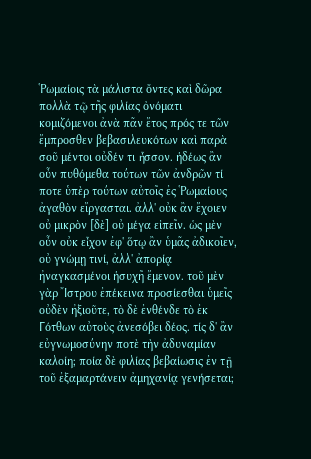Ῥωμαίοις τὰ μάλιστα ὄντες καὶ δῶρα πολλὰ τῷ τῆς φιλίας ὀνόματι κομιζόμενοι ἀνὰ πᾶν ἔτος πρός τε τῶν ἔμπροσθεν βεβασιλευκότων καὶ παρὰ σοῦ μέντοι οὐδέν τι ἧσσον. ἡδέως ἂν οὖν πυθόμεθα τούτων τῶν ἀνδρῶν τί ποτε ὑπὲρ τούτων αὐτοῖς ἐς Ῥωμαίους ἀγαθὸν εἴργασται. ἀλλ' οὐκ ἂν ἔχοιεν οὐ μικρὸν [δὲ] οὐ μέγα εἰπεῖν. ὡς μὲν οὖν οὐκ εἶχον ἐφ' ὅτῳ ἂν ὑμᾶς ἀδικοῖεν, οὐ γνώμῃ τινί, ἀλλ' ἀπορίᾳ ἠναγκασμένοι ἡσυχῆ ἔμενον. τοῦ μὲν γὰρ Ἴστρου ἐπέκεινα προσίεσθαι ὑμεῖς οὐδὲν ἠξιοῦτε, τὸ δὲ ἐνθένδε τὸ ἐκ Γότθων αὐτοὺς ἀνεσόβει δέος. τίς δ' ἂν εὐγνωμοσύνην ποτὲ τὴν ἀδυναμίαν καλοίη; ποία δὲ φιλίας βεβαίωσις ἐν τῇ τοῦ ἐξαμαρτάνειν ἀμηχανίᾳ γενήσεται;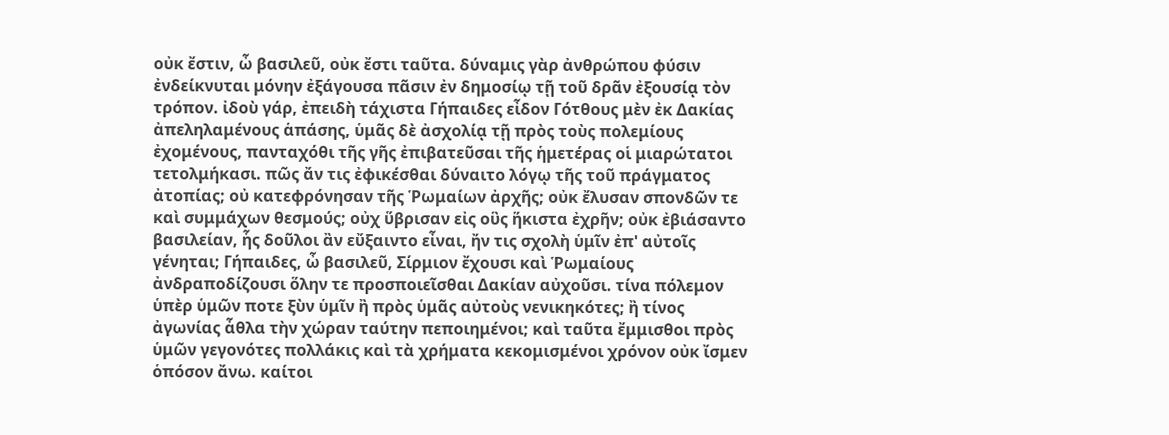οὐκ ἔστιν, ὦ βασιλεῦ, οὐκ ἔστι ταῦτα. δύναμις γὰρ ἀνθρώπου φύσιν ἐνδείκνυται μόνην ἐξάγουσα πᾶσιν ἐν δημοσίῳ τῇ τοῦ δρᾶν ἐξουσίᾳ τὸν τρόπον. ἰδοὺ γάρ, ἐπειδὴ τάχιστα Γήπαιδες εἶδον Γότθους μὲν ἐκ Δακίας ἀπεληλαμένους ἁπάσης, ὑμᾶς δὲ ἀσχολίᾳ τῇ πρὸς τοὺς πολεμίους ἐχομένους, πανταχόθι τῆς γῆς ἐπιβατεῦσαι τῆς ἡμετέρας οἱ μιαρώτατοι τετολμήκασι. πῶς ἄν τις ἐφικέσθαι δύναιτο λόγῳ τῆς τοῦ πράγματος ἀτοπίας; οὐ κατεφρόνησαν τῆς Ῥωμαίων ἀρχῆς; οὐκ ἔλυσαν σπονδῶν τε καὶ συμμάχων θεσμούς; οὐχ ὕβρισαν εἰς οὓς ἥκιστα ἐχρῆν; οὐκ ἐβιάσαντο βασιλείαν, ἧς δοῦλοι ἂν εὔξαιντο εἶναι, ἤν τις σχολὴ ὑμῖν ἐπ' αὐτοῖς γένηται; Γήπαιδες, ὦ βασιλεῦ, Σίρμιον ἔχουσι καὶ Ῥωμαίους ἀνδραποδίζουσι ὅλην τε προσποιεῖσθαι Δακίαν αὐχοῦσι. τίνα πόλεμον ὑπὲρ ὑμῶν ποτε ξὺν ὑμῖν ἢ πρὸς ὑμᾶς αὐτοὺς νενικηκότες; ἢ τίνος ἀγωνίας ἆθλα τὴν χώραν ταύτην πεποιημένοι; καὶ ταῦτα ἔμμισθοι πρὸς ὑμῶν γεγονότες πολλάκις καὶ τὰ χρήματα κεκομισμένοι χρόνον οὐκ ἴσμεν ὁπόσον ἄνω. καίτοι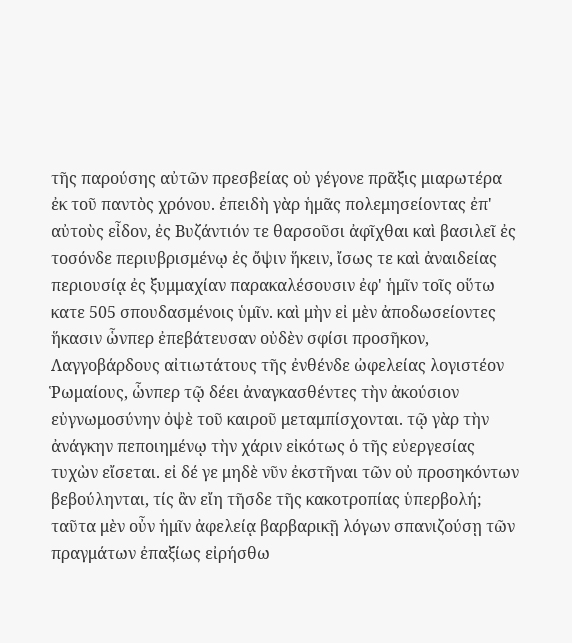τῆς παρούσης αὐτῶν πρεσβείας οὐ γέγονε πρᾶξις μιαρωτέρα ἐκ τοῦ παντὸς χρόνου. ἐπειδὴ γὰρ ἡμᾶς πολεμησείοντας ἐπ' αὐτοὺς εἶδον, ἐς Βυζάντιόν τε θαρσοῦσι ἀφῖχθαι καὶ βασιλεῖ ἐς τοσόνδε περιυβρισμένῳ ἐς ὄψιν ἥκειν, ἴσως τε καὶ ἀναιδείας περιουσίᾳ ἐς ξυμμαχίαν παρακαλέσουσιν ἐφ' ἡμῖν τοῖς οὕτω κατε 505 σπουδασμένοις ὑμῖν. καὶ μὴν εἰ μὲν ἀποδωσείοντες ἥκασιν ὧνπερ ἐπεβάτευσαν οὐδὲν σφίσι προσῆκον, Λαγγοβάρδους αἰτιωτάτους τῆς ἐνθένδε ὠφελείας λογιστέον Ῥωμαίους, ὧνπερ τῷ δέει ἀναγκασθέντες τὴν ἀκούσιον εὐγνωμοσύνην ὀψὲ τοῦ καιροῦ μεταμπίσχονται. τῷ γὰρ τὴν ἀνάγκην πεποιημένῳ τὴν χάριν εἰκότως ὁ τῆς εὐεργεσίας τυχὼν εἴσεται. εἰ δέ γε μηδὲ νῦν ἐκστῆναι τῶν οὐ προσηκόντων βεβούληνται, τίς ἂν εἴη τῆσδε τῆς κακοτροπίας ὑπερβολή; ταῦτα μὲν οὖν ἡμῖν ἀφελείᾳ βαρβαρικῇ λόγων σπανιζούσῃ τῶν πραγμάτων ἐπαξίως εἰρήσθω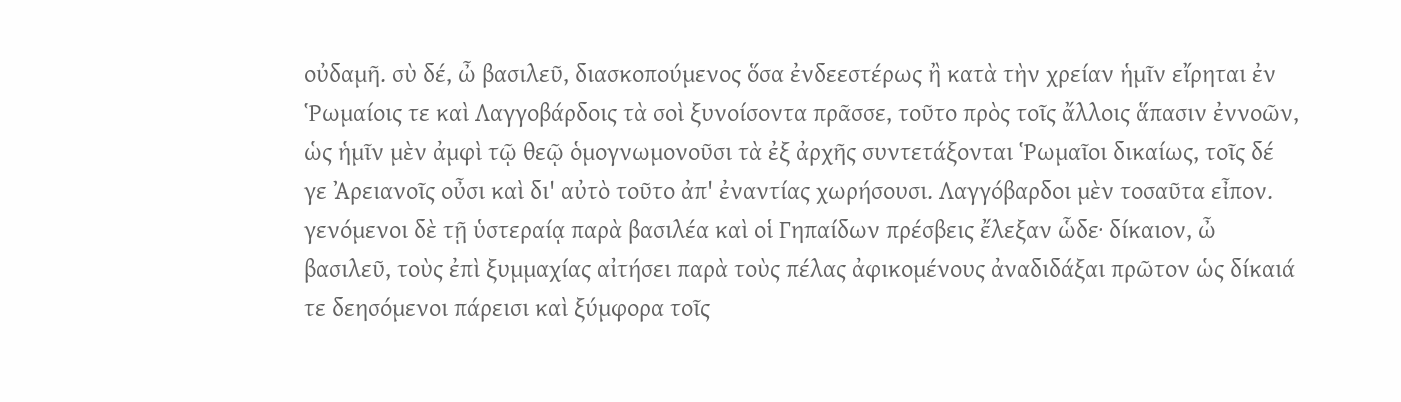οὐδαμῆ. σὺ δέ, ὦ βασιλεῦ, διασκοπούμενος ὅσα ἐνδεεστέρως ἢ κατὰ τὴν χρείαν ἡμῖν εἴρηται ἐν Ῥωμαίοις τε καὶ Λαγγοβάρδοις τὰ σοὶ ξυνοίσοντα πρᾶσσε, τοῦτο πρὸς τοῖς ἄλλοις ἅπασιν ἐννοῶν, ὡς ἡμῖν μὲν ἀμφὶ τῷ θεῷ ὁμογνωμονοῦσι τὰ ἐξ ἀρχῆς συντετάξονται Ῥωμαῖοι δικαίως, τοῖς δέ γε Ἀρειανοῖς οὖσι καὶ δι' αὐτὸ τοῦτο ἀπ' ἐναντίας χωρήσουσι. Λαγγόβαρδοι μὲν τοσαῦτα εἶπον. γενόμενοι δὲ τῇ ὑστεραίᾳ παρὰ βασιλέα καὶ οἱ Γηπαίδων πρέσβεις ἔλεξαν ὧδε· δίκαιον, ὦ βασιλεῦ, τοὺς ἐπὶ ξυμμαχίας αἰτήσει παρὰ τοὺς πέλας ἀφικομένους ἀναδιδάξαι πρῶτον ὡς δίκαιά τε δεησόμενοι πάρεισι καὶ ξύμφορα τοῖς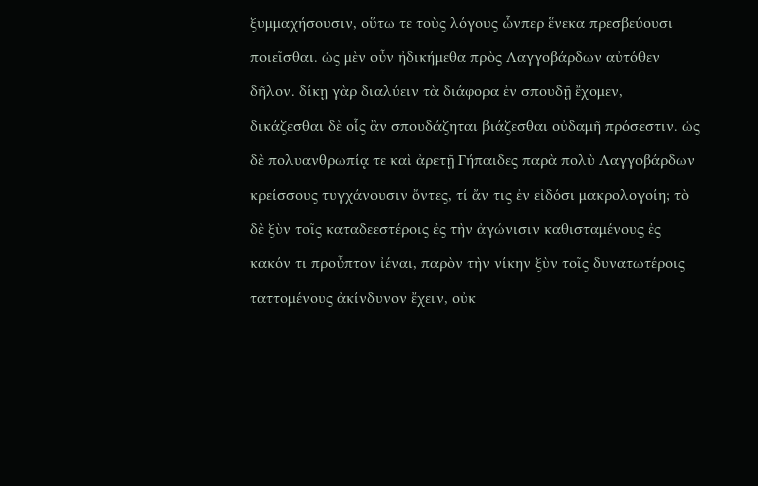ξυμμαχήσουσιν, οὕτω τε τοὺς λόγους ὧνπερ ἕνεκα πρεσβεύουσι ποιεῖσθαι. ὡς μὲν οὖν ἠδικήμεθα πρὸς Λαγγοβάρδων αὐτόθεν δῆλον. δίκῃ γὰρ διαλύειν τὰ διάφορα ἐν σπουδῇ ἔχομεν, δικάζεσθαι δὲ οἷς ἂν σπουδάζηται βιάζεσθαι οὐδαμῆ πρόσεστιν. ὡς δὲ πολυανθρωπίᾳ τε καὶ ἀρετῇ Γήπαιδες παρὰ πολὺ Λαγγοβάρδων κρείσσους τυγχάνουσιν ὄντες, τί ἄν τις ἐν εἰδόσι μακρολογοίη; τὸ δὲ ξὺν τοῖς καταδεεστέροις ἐς τὴν ἀγώνισιν καθισταμένους ἐς κακόν τι προὖπτον ἰέναι, παρὸν τὴν νίκην ξὺν τοῖς δυνατωτέροις ταττομένους ἀκίνδυνον ἔχειν, οὐκ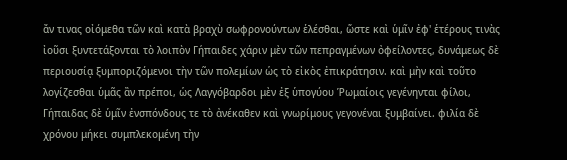ἄν τινας οἰόμεθα τῶν καὶ κατὰ βραχὺ σωφρονούντων ἑλέσθαι, ὥστε καὶ ὑμῖν ἐφ' ἑτέρους τινὰς ἰοῦσι ξυντετάξονται τὸ λοιπὸν Γήπαιδες χάριν μὲν τῶν πεπραγμένων ὀφείλοντες, δυνάμεως δὲ περιουσίᾳ ξυμποριζόμενοι τὴν τῶν πολεμίων ὡς τὸ εἰκὸς ἐπικράτησιν. καὶ μὴν καὶ τοῦτο λογίζεσθαι ὑμᾶς ἂν πρέποι, ὡς Λαγγόβαρδοι μὲν ἐξ ὑπογύου Ῥωμαίοις γεγένηνται φίλοι, Γήπαιδας δὲ ὑμῖν ἐνσπόνδους τε τὸ ἀνέκαθεν καὶ γνωρίμους γεγονέναι ξυμβαίνει. φιλία δὲ χρόνου μήκει συμπλεκομένη τὴν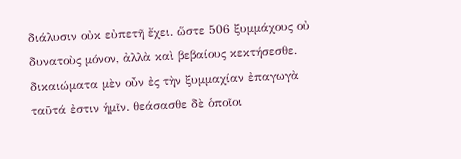διάλυσιν οὐκ εὐπετῆ ἔχει. ὥστε 506 ξυμμάχους οὐ δυνατοὺς μόνον, ἀλλὰ καὶ βεβαίους κεκτήσεσθε. δικαιώματα μὲν οὖν ἐς τὴν ξυμμαχίαν ἐπαγωγὰ ταῦτά ἐστιν ἡμῖν. θεάσασθε δὲ ὁποῖοι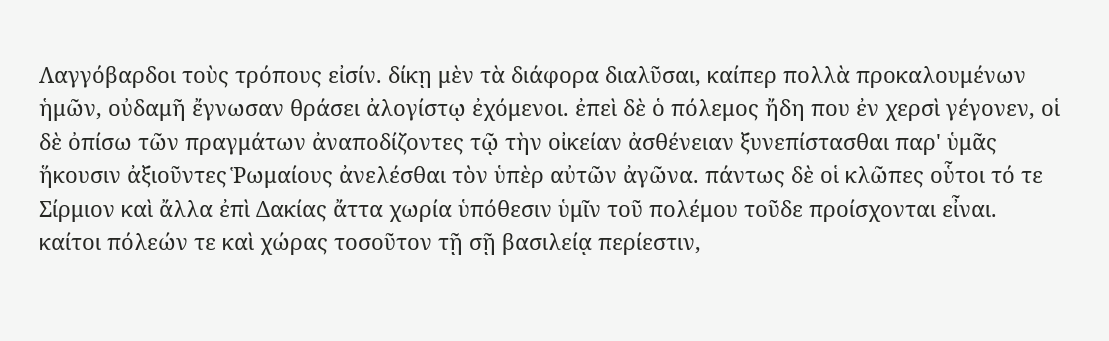Λαγγόβαρδοι τοὺς τρόπους εἰσίν. δίκῃ μὲν τὰ διάφορα διαλῦσαι, καίπερ πολλὰ προκαλουμένων ἡμῶν, οὐδαμῆ ἔγνωσαν θράσει ἀλογίστῳ ἐχόμενοι. ἐπεὶ δὲ ὁ πόλεμος ἤδη που ἐν χερσὶ γέγονεν, οἱ δὲ ὀπίσω τῶν πραγμάτων ἀναποδίζοντες τῷ τὴν οἰκείαν ἀσθένειαν ξυνεπίστασθαι παρ' ὑμᾶς ἥκουσιν ἀξιοῦντες Ῥωμαίους ἀνελέσθαι τὸν ὑπὲρ αὐτῶν ἀγῶνα. πάντως δὲ οἱ κλῶπες οὗτοι τό τε Σίρμιον καὶ ἄλλα ἐπὶ Δακίας ἄττα χωρία ὑπόθεσιν ὑμῖν τοῦ πολέμου τοῦδε προίσχονται εἶναι. καίτοι πόλεών τε καὶ χώρας τοσοῦτον τῇ σῇ βασιλείᾳ περίεστιν,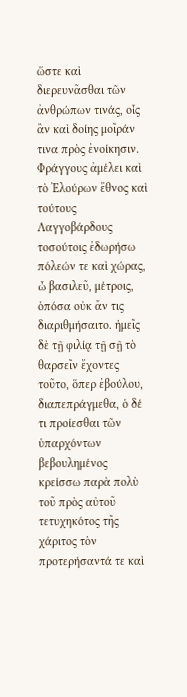ὥστε καὶ διερευνᾶσθαι τῶν ἀνθρώπων τινάς, οἷς ἂν καὶ δοίης μοῖράν τινα πρὸς ἐνοίκησιν. Φράγγους ἀμέλει καὶ τὸ Ἐλούρων ἔθνος καὶ τούτους Λαγγοβάρδους τοσούτοις ἐδωρήσω πόλεών τε καὶ χώρας, ὦ βασιλεῦ, μέτροις, ὁπόσα οὐκ ἄν τις διαριθμήσαιτο. ἡμεῖς δὲ τῇ φιλίᾳ τῇ σῇ τὸ θαρσεῖν ἔχοντες τοῦτο, ὅπερ ἐβούλου, διαπεπράγμεθα, ὁ δέ τι προίεσθαι τῶν ὑπαρχόντων βεβουλημένος κρείσσω παρὰ πολὺ τοῦ πρὸς αὐτοῦ τετυχηκότος τῆς χάριτος τὸν προτερήσαντά τε καὶ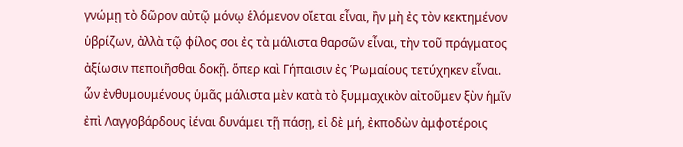γνώμῃ τὸ δῶρον αὐτῷ μόνῳ ἑλόμενον οἴεται εἶναι, ἢν μὴ ἐς τὸν κεκτημένον ὑβρίζων, ἀλλὰ τῷ φίλος σοι ἐς τὰ μάλιστα θαρσῶν εἶναι, τὴν τοῦ πράγματος ἀξίωσιν πεποιῆσθαι δοκῇ. ὅπερ καὶ Γήπαισιν ἐς Ῥωμαίους τετύχηκεν εἶναι. ὧν ἐνθυμουμένους ὑμᾶς μάλιστα μὲν κατὰ τὸ ξυμμαχικὸν αἰτοῦμεν ξὺν ἡμῖν ἐπὶ Λαγγοβάρδους ἰέναι δυνάμει τῇ πάσῃ, εἰ δὲ μή, ἐκποδὼν ἀμφοτέροις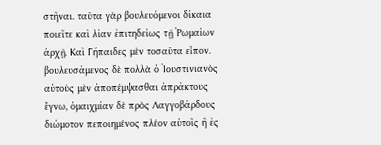στῆναι. ταῦτα γὰρ βουλευόμενοι δίκαια ποιεῖτε καὶ λίαν ἐπιτηδείως τῇ Ῥωμαίων ἀρχῇ. Καὶ Γήπαιδες μὲν τοσαῦτα εἶπον. βουλευσάμενος δὲ πολλὰ ὁ Ἰουστινιανὸς αὐτοὺς μὲν ἀποπέμψασθαι ἀπράκτους ἔγνω, ὁμαιχμίαν δὲ πρὸς Λαγγοβάρδους διώμοτον πεποιημένος πλέον αὐτοῖς ἢ ἐς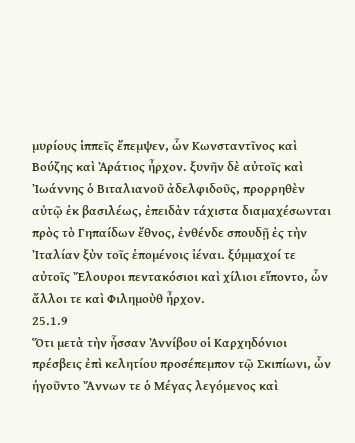μυρίους ἱππεῖς ἔπεμψεν, ὧν Κωνσταντῖνος καὶ Βούζης καὶ Ἀράτιος ἦρχον. ξυνῆν δὲ αὐτοῖς καὶ Ἰωάννης ὁ Βιταλιανοῦ ἀδελφιδοῦς, προρρηθὲν αὐτῷ ἐκ βασιλέως, ἐπειδὰν τάχιστα διαμαχέσωνται πρὸς τὸ Γηπαίδων ἔθνος, ἐνθένδε σπουδῇ ἐς τὴν Ἰταλίαν ξὺν τοῖς ἑπομένοις ἰέναι. ξύμμαχοί τε αὐτοῖς Ἔλουροι πεντακόσιοι καὶ χίλιοι εἵποντο, ὧν ἄλλοι τε καὶ Φιλημοὺθ ἦρχον.
25.1.9
Ὅτι μετὰ τὴν ἧσσαν Ἀννίβου οἱ Καρχηδόνιοι πρέσβεις ἐπὶ κελητίου προσέπεμπον τῷ Σκιπίωνι, ὧν ἡγοῦντο Ἄννων τε ὁ Μέγας λεγόμενος καὶ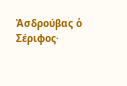Ἀσδρούβας ὁ Σέριφος·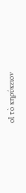οἳ τὸ κηρύκειον